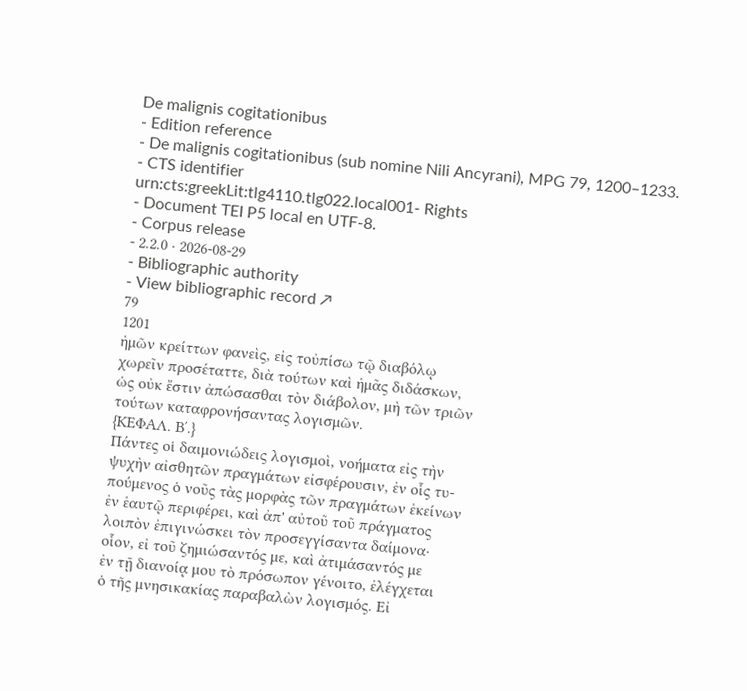De malignis cogitationibus
- Edition reference
- De malignis cogitationibus (sub nomine Nili Ancyrani), MPG 79, 1200–1233.
- CTS identifier
urn:cts:greekLit:tlg4110.tlg022.local001- Rights
- Document TEI P5 local en UTF-8.
- Corpus release
- 2.2.0 · 2026-08-29
- Bibliographic authority
- View bibliographic record ↗
79
1201
ἡμῶν κρείττων φανεὶς, εἰς τοὐπίσω τῷ διαβόλῳ
χωρεῖν προσέταττε, διὰ τούτων καὶ ἡμᾶς διδάσκων,
ὡς οὐκ ἔστιν ἀπώσασθαι τὸν διάβολον, μὴ τῶν τριῶν
τούτων καταφρονήσαντας λογισμῶν.
{ΚΕΦΑΛ. Βʹ.}
Πάντες οἱ δαιμονιώδεις λογισμοὶ, νοήματα εἰς τὴν
ψυχὴν αἰσθητῶν πραγμάτων εἰσφέρουσιν, ἐν οἷς τυ-
πούμενος ὁ νοῦς τὰς μορφὰς τῶν πραγμάτων ἐκείνων
ἐν ἑαυτῷ περιφέρει, καὶ ἀπ' αὐτοῦ τοῦ πράγματος
λοιπὸν ἐπιγινώσκει τὸν προσεγγίσαντα δαίμονα·
οἷον, εἰ τοῦ ζημιώσαντός με, καὶ ἀτιμάσαντός με
ἐν τῇ διανοίᾳ μου τὸ πρόσωπον γένοιτο, ἐλέγχεται
ὁ τῆς μνησικακίας παραβαλὼν λογισμός. Εἰ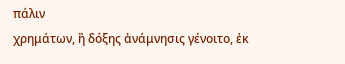πάλιν
χρημάτων, ἢ δόξης ἀνάμνησις γένοιτο, ἐκ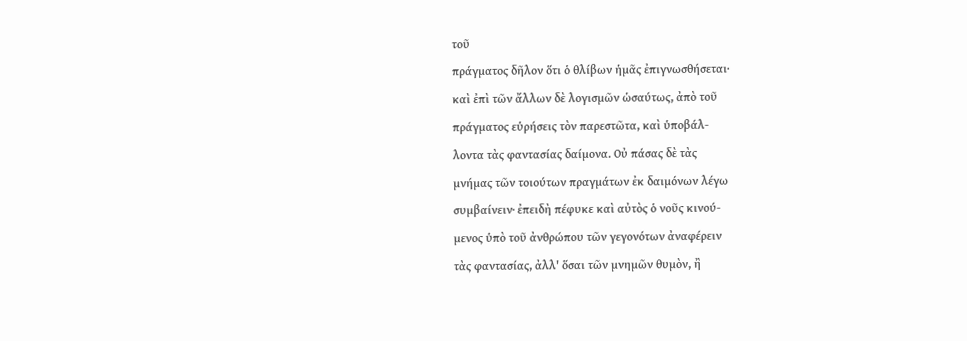τοῦ
πράγματος δῆλον ὅτι ὁ θλίβων ἡμᾶς ἐπιγνωσθήσεται·
καὶ ἐπὶ τῶν ἄλλων δὲ λογισμῶν ὡσαύτως, ἀπὸ τοῦ
πράγματος εὑρήσεις τὸν παρεστῶτα, καὶ ὑποβάλ-
λοντα τὰς φαντασίας δαίμονα. Οὐ πάσας δὲ τὰς
μνήμας τῶν τοιούτων πραγμάτων ἐκ δαιμόνων λέγω
συμβαίνειν· ἐπειδὴ πέφυκε καὶ αὐτὸς ὁ νοῦς κινού-
μενος ὑπὸ τοῦ ἀνθρώπου τῶν γεγονότων ἀναφέρειν
τὰς φαντασίας, ἀλλ' ὅσαι τῶν μνημῶν θυμὸν, ἢ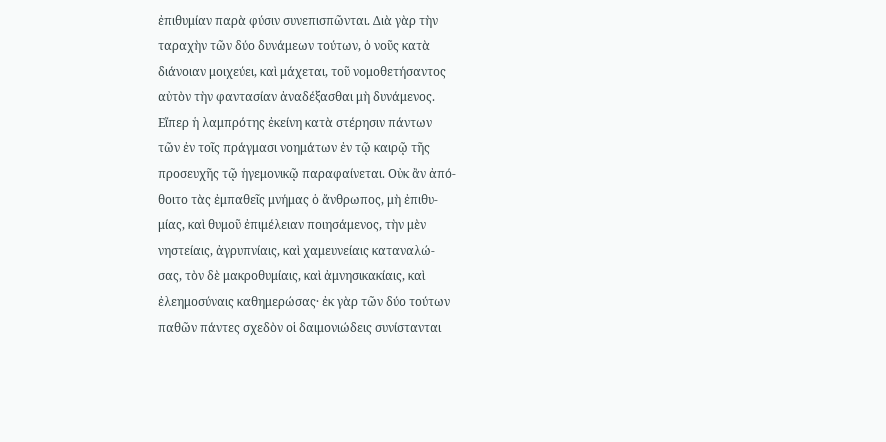ἐπιθυμίαν παρὰ φύσιν συνεπισπῶνται. Διὰ γὰρ τὴν
ταραχὴν τῶν δύο δυνάμεων τούτων, ὁ νοῦς κατὰ
διάνοιαν μοιχεύει, καὶ μάχεται, τοῦ νομοθετήσαντος
αὐτὸν τὴν φαντασίαν ἀναδέξασθαι μὴ δυνάμενος.
Εἴπερ ἡ λαμπρότης ἐκείνη κατὰ στέρησιν πάντων
τῶν ἐν τοῖς πράγμασι νοημάτων ἐν τῷ καιρῷ τῆς
προσευχῆς τῷ ἡγεμονικῷ παραφαίνεται. Οὐκ ἂν ἀπό-
θοιτο τὰς ἐμπαθεῖς μνήμας ὁ ἄνθρωπος, μὴ ἐπιθυ-
μίας, καὶ θυμοῦ ἐπιμέλειαν ποιησάμενος, τὴν μὲν
νηστείαις, ἀγρυπνίαις, καὶ χαμευνείαις καταναλώ-
σας, τὸν δὲ μακροθυμίαις, καὶ ἀμνησικακίαις, καὶ
ἐλεημοσύναις καθημερώσας· ἐκ γὰρ τῶν δύο τούτων
παθῶν πάντες σχεδὸν οἱ δαιμονιώδεις συνίστανται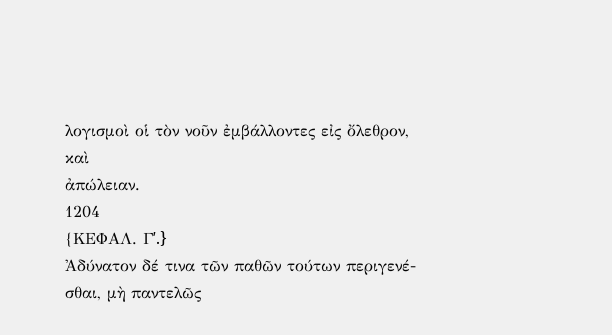λογισμοὶ οἱ τὸν νοῦν ἐμβάλλοντες εἰς ὄλεθρον, καὶ
ἀπώλειαν.
1204
{ΚΕΦΑΛ. Γʹ.}
Ἀδύνατον δέ τινα τῶν παθῶν τούτων περιγενέ-
σθαι, μὴ παντελῶς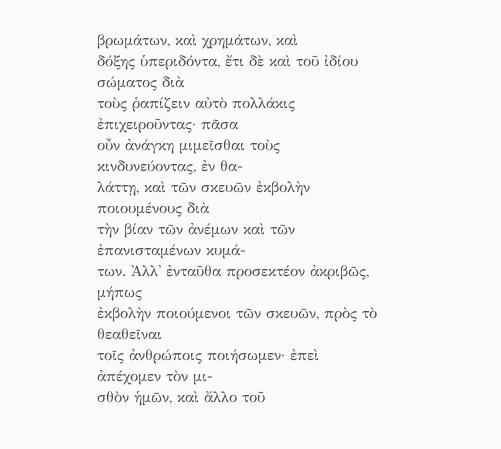βρωμάτων, καὶ χρημάτων, καὶ
δόξης ὑπεριδόντα, ἔτι δὲ καὶ τοῦ ἰδίου σώματος διὰ
τοὺς ῥαπίζειν αὐτὸ πολλάκις ἐπιχειροῦντας· πᾶσα
οὖν ἀνάγκη μιμεῖσθαι τοὺς κινδυνεύοντας, ἐν θα-
λάττῃ, καὶ τῶν σκευῶν ἐκβολὴν ποιουμένους διὰ
τὴν βίαν τῶν ἀνέμων καὶ τῶν ἐπανισταμένων κυμά-
των. Ἀλλ' ἐνταῦθα προσεκτέον ἀκριβῶς, μήπως
ἐκβολὴν ποιούμενοι τῶν σκευῶν, πρὸς τὸ θεαθεῖναι
τοῖς ἀνθρώποις ποιήσωμεν· ἐπεὶ ἀπέχομεν τὸν μι-
σθὸν ἡμῶν, καὶ ἄλλο τοῦ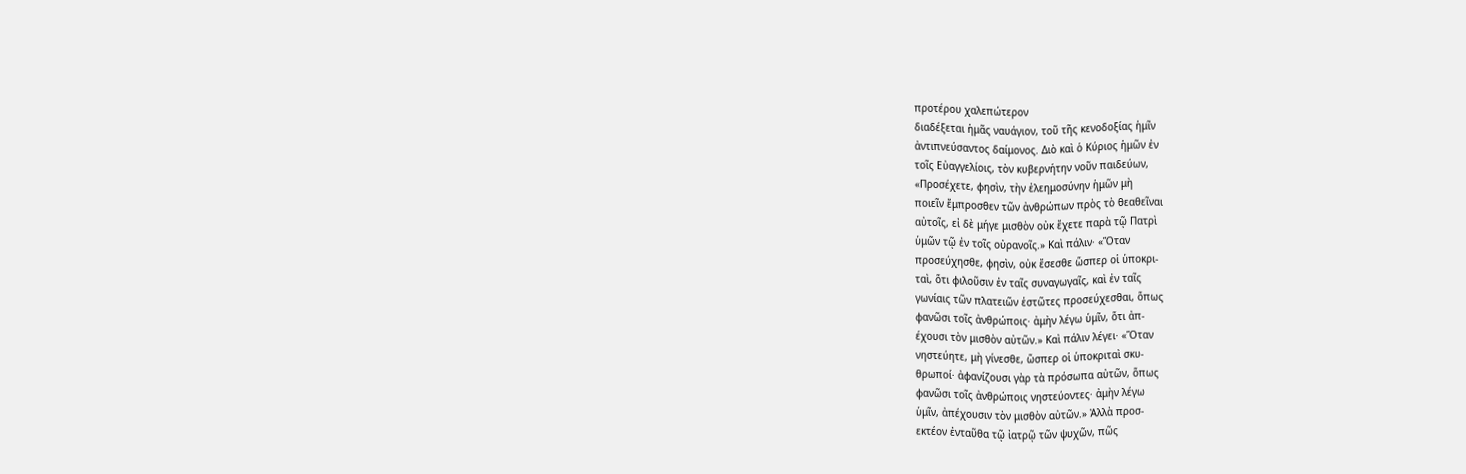προτέρου χαλεπώτερον
διαδέξεται ἡμᾶς ναυάγιον, τοῦ τῆς κενοδοξίας ἡμῖν
ἀντιπνεύσαντος δαίμονος. Διὸ καὶ ὁ Κύριος ἡμῶν ἐν
τοῖς Εὐαγγελίοις, τὸν κυβερνήτην νοῦν παιδεύων,
«Προσέχετε, φησὶν, τὴν ἐλεημοσύνην ἡμῶν μὴ
ποιεῖν ἔμπροσθεν τῶν ἀνθρώπων πρὸς τὸ θεαθεῖναι
αὐτοῖς, εἰ δὲ μήγε μισθὸν οὐκ ἔχετε παρὰ τῷ Πατρὶ
ὑμῶν τῷ ἐν τοῖς οὐρανοῖς.» Καὶ πάλιν· «Ὅταν
προσεύχησθε, φησὶν, οὐκ ἔσεσθε ὥσπερ οἱ ὑποκρι-
ταὶ, ὅτι φιλοῦσιν ἐν ταῖς συναγωγαῖς, καὶ ἐν ταῖς
γωνίαις τῶν πλατειῶν ἑστῶτες προσεύχεσθαι, ὅπως
φανῶσι τοῖς ἀνθρώποις· ἀμὴν λέγω ὑμῖν, ὅτι ἀπ-
έχουσι τὸν μισθὸν αὐτῶν.» Καὶ πάλιν λέγει· «Ὅταν
νηστεύητε, μὴ γίνεσθε, ὥσπερ οἱ ὑποκριταὶ σκυ-
θρωποί· ἀφανίζουσι γὰρ τὰ πρόσωπα αὐτῶν, ὅπως
φανῶσι τοῖς ἀνθρώποις νηστεύοντες· ἀμὴν λέγω
ὑμῖν, ἀπέχουσιν τὸν μισθὸν αὐτῶν.» Ἀλλὰ προσ-
εκτέον ἐνταῦθα τῷ ἰατρῷ τῶν ψυχῶν, πῶς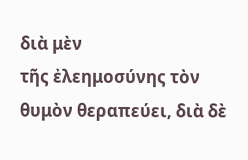διὰ μὲν
τῆς ἐλεημοσύνης τὸν θυμὸν θεραπεύει, διὰ δὲ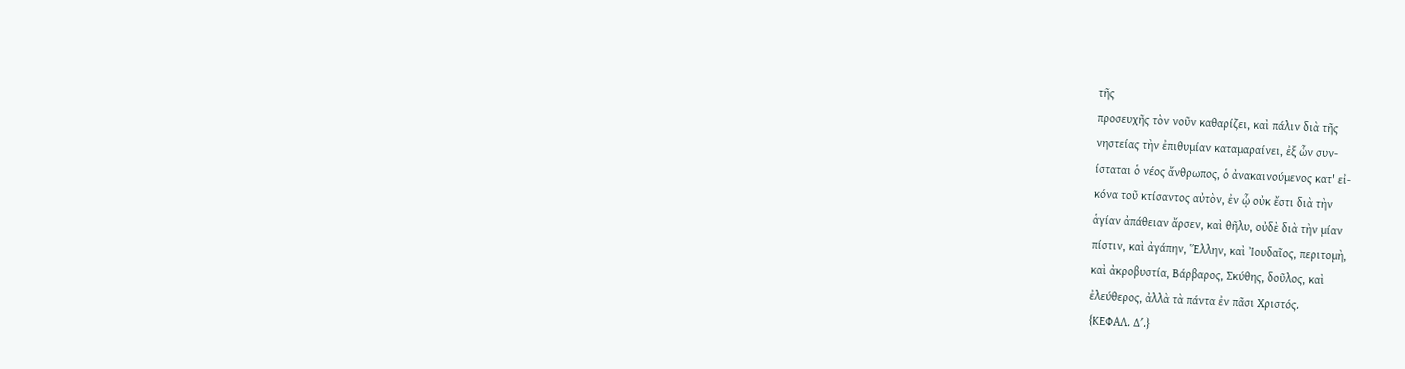τῆς
προσευχῆς τὸν νοῦν καθαρίζει, καὶ πάλιν διὰ τῆς
νηστείας τὴν ἐπιθυμίαν καταμαραίνει, ἐξ ὧν συν-
ίσταται ὁ νέος ἄνθρωπος, ὁ ἀνακαινούμενος κατ' εἰ-
κόνα τοῦ κτίσαντος αὐτὸν, ἐν ᾧ οὐκ ἔστι διὰ τὴν
ἁγίαν ἀπάθειαν ἄρσεν, καὶ θῆλυ, οὐδὲ διὰ τὴν μίαν
πίστιν, καὶ ἀγάπην, Ἕλλην, καὶ Ἰουδαῖος, περιτομὴ,
καὶ ἀκροβυστία, Βάρβαρος, Σκύθης, δοῦλος, καὶ
ἐλεύθερος, ἀλλὰ τὰ πάντα ἐν πᾶσι Χριστός.
{ΚΕΦΑΛ. Δʹ.}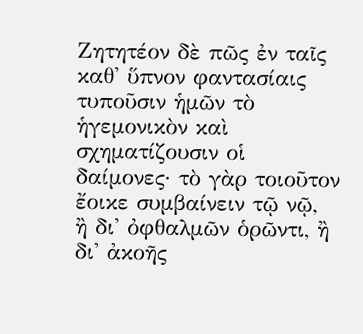Ζητητέον δὲ πῶς ἐν ταῖς καθ' ὕπνον φαντασίαις
τυποῦσιν ἡμῶν τὸ ἡγεμονικὸν καὶ σχηματίζουσιν οἱ
δαίμονες· τὸ γὰρ τοιοῦτον ἔοικε συμβαίνειν τῷ νῷ,
ἢ δι' ὀφθαλμῶν ὁρῶντι, ἢ δι' ἀκοῆς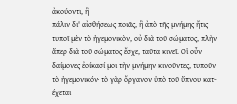ἀκούοντι, ἢ
πάλιν δι' αἰσθήσεως ποιᾶς, ἢ ἀπὸ τῆς μνήμης ἤτις
τυποῖ μὲν τὸ ἡγεμονικὸν, οὐ διὰ τοῦ σώματος, πλὴν
ἅπερ διὰ τοῦ σώματος ἔσχε, ταῦτα κινεῖ. Οἱ οὖν
δαίμονες ἐοίκασί μοι τὴν μνήμην κινοῦντες, τυποῦν
τὸ ἡγεμονικόν· τὸ γὰρ ὄργανον ὑπὸ τοῦ ὕπνου κατ-
έχεται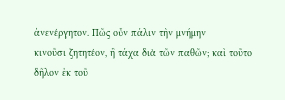ἀνενέργητον. Πῶς οὖν πάλιν τὴν μνήμην
κινοῦσι ζητητέον, ἢ τάχα διὰ τῶν παθῶν; καὶ τοῦτο
δῆλον ἐκ τοῦ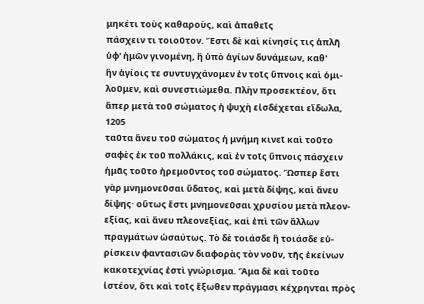μηκέτι τοὺς καθαροὺς, καὶ ἀπαθεῖς
πάσχειν τι τοιοῦτον. Ἔστι δὲ καὶ κίνησίς τις ἁπλῆ
ὑφ' ἡμῶν γινομένη, ἢ ὑπὸ ἁγίων δυνάμεων, καθ'
ἣν ἁγίοις τε συντυγχάνομεν ἐν τοῖς ὕπνοις καὶ ὁμι-
λοῦμεν, καὶ συνεστιώμεθα. Πλὴν προσεκτέον, ὅτι
ἅπερ μετὰ τοῦ σώματος ἡ ψυχὴ εἰσδέχεται εἴδωλα,
1205
ταῦτα ἄνευ τοῦ σώματος ἡ μνήμη κινεῖ καὶ τοῦτο
σαφὲς ἐκ τοῦ πολλάκις, καὶ ἐν τοῖς ὕπνοις πάσχειν
ἡμᾶς τοῦτο ἠρεμοῦντος τοῦ σώματος. Ὥσπερ ἔστι
γὰρ μνημονεῦσαι ὕδατος, καὶ μετὰ δίψης, καὶ ἄνευ
δίψης· οὕτως ἔστι μνημονεῦσαι χρυσίου μετὰ πλεον-
εξίας, καὶ ἄνευ πλεονεξίας, καὶ ἐπὶ τῶν ἄλλων
πραγμάτων ὡσαύτως. Τὸ δὲ τοιάσδε ἢ τοιάσδε εὑ-
ρίσκειν φαντασιῶν διαφορὰς τὸν νοῦν, τῆς ἐκείνων
κακοτεχνίας ἐστὶ γνώρισμα. Ἅμα δὲ καὶ τοῦτο
ἰστέον, ὅτι καὶ τοῖς ἔξωθεν πράγμασι κέχρηνται πρὸς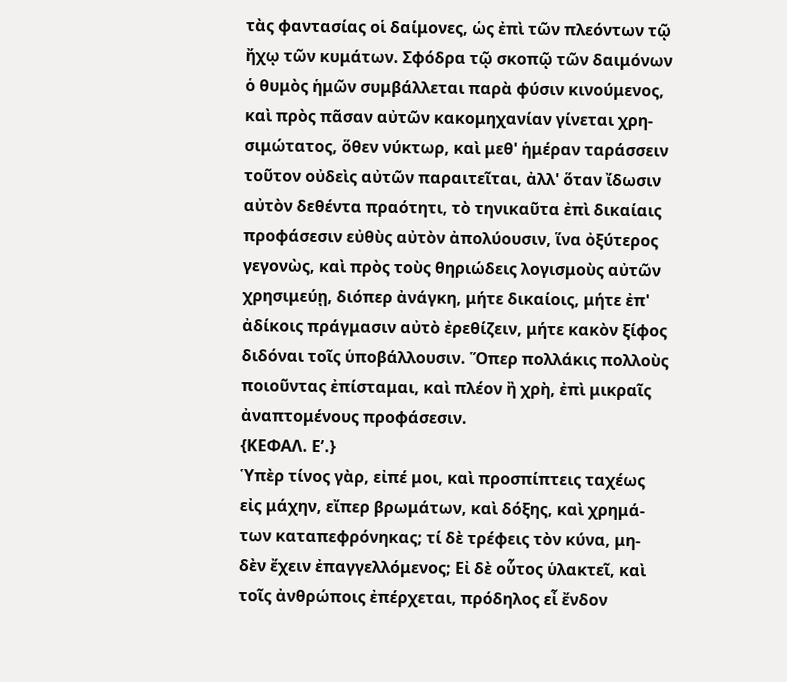τὰς φαντασίας οἱ δαίμονες, ὡς ἐπὶ τῶν πλεόντων τῷ
ἤχῳ τῶν κυμάτων. Σφόδρα τῷ σκοπῷ τῶν δαιμόνων
ὁ θυμὸς ἡμῶν συμβάλλεται παρὰ φύσιν κινούμενος,
καὶ πρὸς πᾶσαν αὐτῶν κακομηχανίαν γίνεται χρη-
σιμώτατος, ὅθεν νύκτωρ, καὶ μεθ' ἡμέραν ταράσσειν
τοῦτον οὐδεὶς αὐτῶν παραιτεῖται, ἀλλ' ὅταν ἴδωσιν
αὐτὸν δεθέντα πραότητι, τὸ τηνικαῦτα ἐπὶ δικαίαις
προφάσεσιν εὐθὺς αὐτὸν ἀπολύουσιν, ἵνα ὀξύτερος
γεγονὼς, καὶ πρὸς τοὺς θηριώδεις λογισμοὺς αὐτῶν
χρησιμεύῃ, διόπερ ἀνάγκη, μήτε δικαίοις, μήτε ἐπ'
ἀδίκοις πράγμασιν αὐτὸ ἐρεθίζειν, μήτε κακὸν ξίφος
διδόναι τοῖς ὑποβάλλουσιν. Ὅπερ πολλάκις πολλοὺς
ποιοῦντας ἐπίσταμαι, καὶ πλέον ἢ χρὴ, ἐπὶ μικραῖς
ἀναπτομένους προφάσεσιν.
{ΚΕΦΑΛ. Εʹ.}
Ὑπὲρ τίνος γὰρ, εἰπέ μοι, καὶ προσπίπτεις ταχέως
εἰς μάχην, εἴπερ βρωμάτων, καὶ δόξης, καὶ χρημά-
των καταπεφρόνηκας; τί δὲ τρέφεις τὸν κύνα, μη-
δὲν ἔχειν ἐπαγγελλόμενος; Εἰ δὲ οὗτος ὑλακτεῖ, καὶ
τοῖς ἀνθρώποις ἐπέρχεται, πρόδηλος εἶ ἔνδον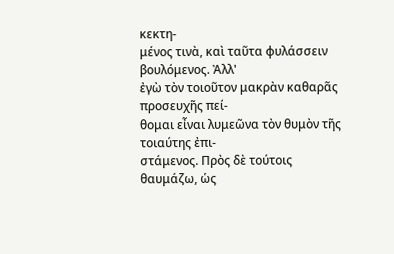κεκτη-
μένος τινὰ, καὶ ταῦτα φυλάσσειν βουλόμενος. Ἀλλ'
ἐγὼ τὸν τοιοῦτον μακρὰν καθαρᾶς προσευχῆς πεί-
θομαι εἶναι λυμεῶνα τὸν θυμὸν τῆς τοιαύτης ἐπι-
στάμενος. Πρὸς δὲ τούτοις θαυμάζω, ὡς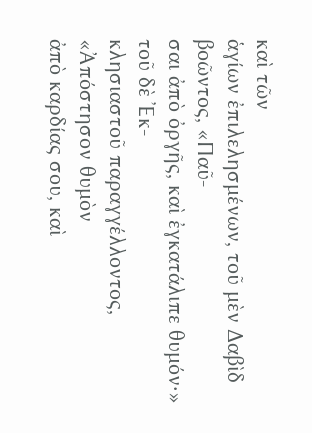καὶ τῶν
ἁγίων ἐπιλελησμένων, τοῦ μὲν Δαβὶδ βοῶντος, «Παῦ-
σαι ἀπὸ ὀργῆς, καὶ ἐγκατάλιπε θυμόν·» τοῦ δὲ Ἐκ-
κλησιαστοῦ παραγγέλλοντος, «Ἀπόστησον θυμὸν
ἀπὸ καρδίας σου, καὶ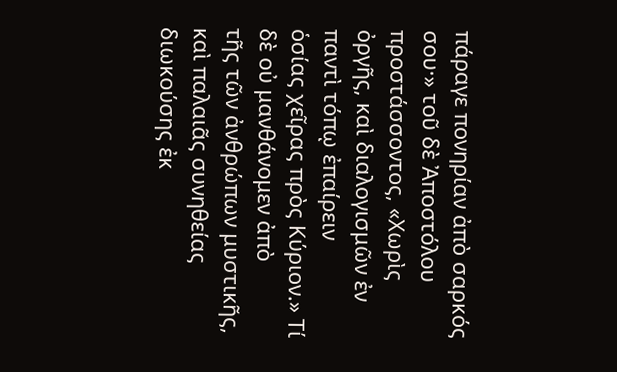πάραγε πονηρίαν ἀπὸ σαρκός
σου·» τοῦ δὲ Ἀποστόλου προστάσσοντος, «Χωρὶς
ὀργῆς, καὶ διαλογισμῶν ἐν παντὶ τόπῳ ἐπαίρειν
ὁσίας χεῖρας πρὸς Κύριον.» Τί δὲ οὐ μανθάνομεν ἀπὸ
τῆς τῶν ἀνθρώπων μυστικῆς, καὶ παλαιᾶς συνηθείας
διωκούσης ἐκ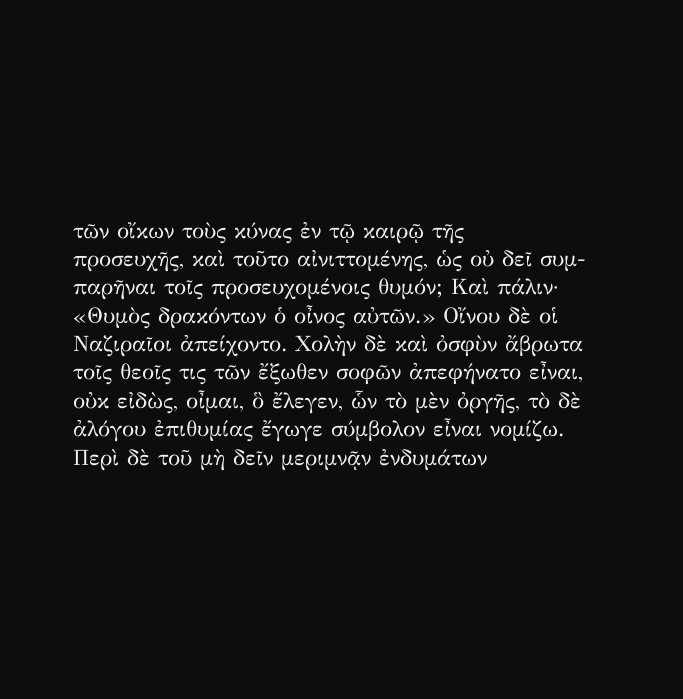τῶν οἴκων τοὺς κύνας ἐν τῷ καιρῷ τῆς
προσευχῆς, καὶ τοῦτο αἰνιττομένης, ὡς οὐ δεῖ συμ-
παρῆναι τοῖς προσευχομένοις θυμόν; Καὶ πάλιν·
«Θυμὸς δρακόντων ὁ οἶνος αὐτῶν.» Οἴνου δὲ οἱ
Ναζιραῖοι ἀπείχοντο. Χολὴν δὲ καὶ ὀσφὺν ἄβρωτα
τοῖς θεοῖς τις τῶν ἔξωθεν σοφῶν ἀπεφήνατο εἶναι,
οὐκ εἰδὼς, οἶμαι, ὃ ἔλεγεν, ὧν τὸ μὲν ὀργῆς, τὸ δὲ
ἀλόγου ἐπιθυμίας ἔγωγε σύμβολον εἶναι νομίζω.
Περὶ δὲ τοῦ μὴ δεῖν μεριμνᾷν ἐνδυμάτων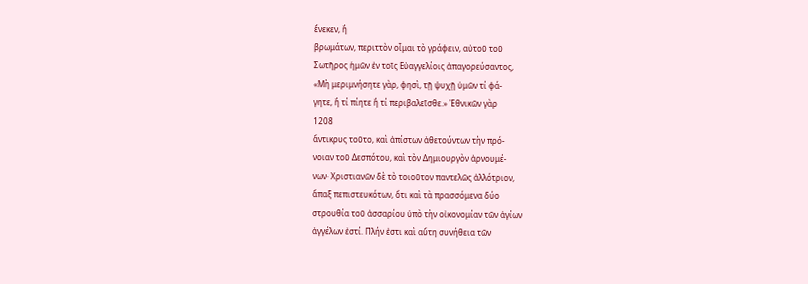ἕνεκεν, ἢ
βρωμάτων, περιττὸν οἶμαι τὸ γράφειν, αὐτοῦ τοῦ
Σωτῆρος ἡμῶν ἐν τοῖς Εὐαγγελίοις ἀπαγορεύσαντος,
«Μὴ μεριμνήσητε γὰρ, φησὶ, τῇ ψυχῇ ὑμῶν τί φά-
γητε, ἢ τί πίητε ἢ τί περιβαλεῖσθε.» Ἐθνικῶν γὰρ
1208
ἄντικρυς τοῦτο, καὶ ἀπίστων ἀθετούντων τὴν πρό-
νοιαν τοῦ Δεσπότου, καὶ τὸν Δημιουργὸν ἀρνουμέ-
νων· Χριστιανῶν δὲ τὸ τοιοῦτον παντελῶς ἀλλότριον,
ἅπαξ πεπιστευκότων, ὅτι καὶ τὰ πρασσόμενα δύο
στρουθία τοῦ ἀσσαρίου ὑπὸ τὴν οἰκονομίαν τῶν ἁγίων
ἀγγέλων ἐστί. Πλήν ἐστι καὶ αὕτη συνήθεια τῶν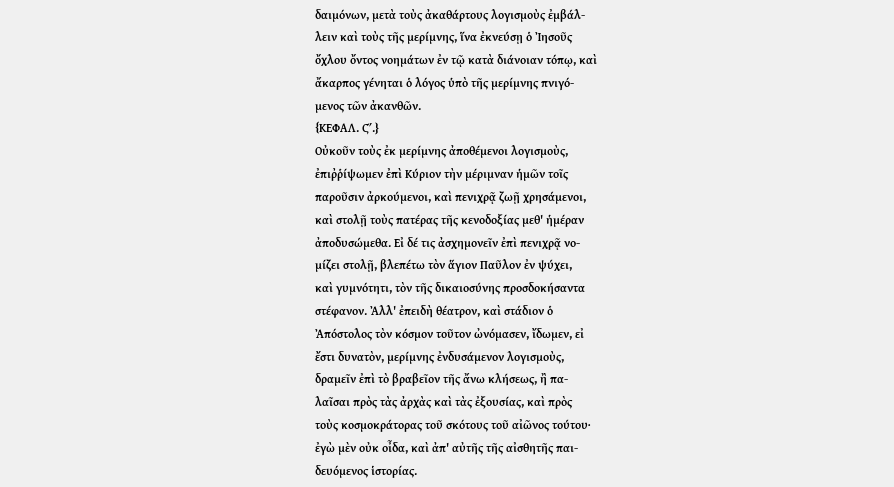δαιμόνων, μετὰ τοὺς ἀκαθάρτους λογισμοὺς ἐμβάλ-
λειν καὶ τοὺς τῆς μερίμνης, ἵνα ἐκνεύσῃ ὁ Ἰησοῦς
ὄχλου ὄντος νοημάτων ἐν τῷ κατὰ διάνοιαν τόπῳ, καὶ
ἄκαρπος γένηται ὁ λόγος ὑπὸ τῆς μερίμνης πνιγό-
μενος τῶν ἀκανθῶν.
{ΚΕΦΑΛ. Ϛʹ.}
Οὐκοῦν τοὺς ἐκ μερίμνης ἀποθέμενοι λογισμοὺς,
ἐπιῤῥίψωμεν ἐπὶ Κύριον τὴν μέριμναν ἡμῶν τοῖς
παροῦσιν ἀρκούμενοι, καὶ πενιχρᾷ ζωῇ χρησάμενοι,
καὶ στολῇ τοὺς πατέρας τῆς κενοδοξίας μεθ' ἡμέραν
ἀποδυσώμεθα. Εἰ δέ τις ἀσχημονεῖν ἐπὶ πενιχρᾷ νο-
μίζει στολῇ, βλεπέτω τὸν ἅγιον Παῦλον ἐν ψύχει,
καὶ γυμνότητι, τὸν τῆς δικαιοσύνης προσδοκήσαντα
στέφανον. Ἀλλ' ἐπειδὴ θέατρον, καὶ στάδιον ὁ
Ἀπόστολος τὸν κόσμον τοῦτον ὠνόμασεν, ἴδωμεν, εἰ
ἔστι δυνατὸν, μερίμνης ἐνδυσάμενον λογισμοὺς,
δραμεῖν ἐπὶ τὸ βραβεῖον τῆς ἄνω κλήσεως, ἢ πα-
λαῖσαι πρὸς τὰς ἀρχὰς καὶ τὰς ἐξουσίας, καὶ πρὸς
τοὺς κοσμοκράτορας τοῦ σκότους τοῦ αἰῶνος τούτου·
ἐγὼ μὲν οὐκ οἶδα, καὶ ἀπ' αὐτῆς τῆς αἰσθητῆς παι-
δευόμενος ἱστορίας.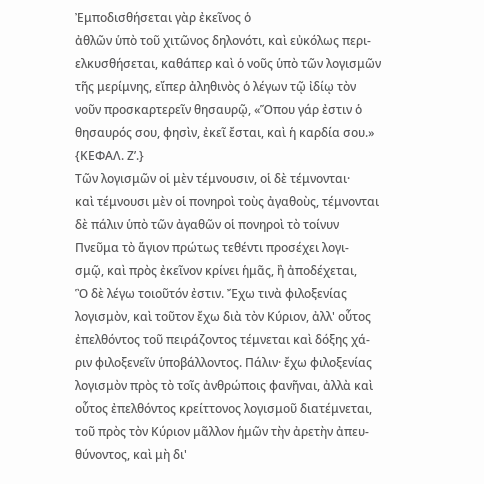Ἐμποδισθήσεται γὰρ ἐκεῖνος ὁ
ἀθλῶν ὑπὸ τοῦ χιτῶνος δηλονότι, καὶ εὐκόλως περι-
ελκυσθήσεται, καθάπερ καὶ ὁ νοῦς ὑπὸ τῶν λογισμῶν
τῆς μερίμνης, εἴπερ ἀληθινὸς ὁ λέγων τῷ ἰδίῳ τὸν
νοῦν προσκαρτερεῖν θησαυρῷ, «Ὅπου γάρ ἐστιν ὁ
θησαυρός σου, φησὶν, ἐκεῖ ἔσται, καὶ ἡ καρδία σου.»
{ΚΕΦΑΛ. Ζʹ.}
Τῶν λογισμῶν οἱ μὲν τέμνουσιν, οἱ δὲ τέμνονται·
καὶ τέμνουσι μὲν οἱ πονηροὶ τοὺς ἀγαθοὺς, τέμνονται
δὲ πάλιν ὑπὸ τῶν ἀγαθῶν οἱ πονηροὶ τὸ τοίνυν
Πνεῦμα τὸ ἅγιον πρώτως τεθέντι προσέχει λογι-
σμῷ, καὶ πρὸς ἐκεῖνον κρίνει ἡμᾶς, ἢ ἀποδέχεται,
Ὃ δὲ λέγω τοιοῦτόν ἐστιν. Ἔχω τινὰ φιλοξενίας
λογισμὸν, καὶ τοῦτον ἔχω διὰ τὸν Κύριον, ἀλλ' οὗτος
ἐπελθόντος τοῦ πειράζοντος τέμνεται καὶ δόξης χά-
ριν φιλοξενεῖν ὑποβάλλοντος. Πάλιν· ἔχω φιλοξενίας
λογισμὸν πρὸς τὸ τοῖς ἀνθρώποις φανῆναι, ἀλλὰ καὶ
οὗτος ἐπελθόντος κρείττονος λογισμοῦ διατέμνεται,
τοῦ πρὸς τὸν Κύριον μᾶλλον ἡμῶν τὴν ἀρετὴν ἀπευ-
θύνοντος, καὶ μὴ δι'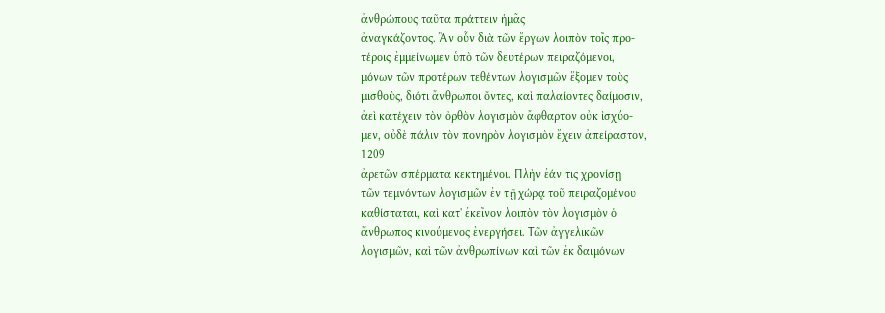ἀνθρώπους ταῦτα πράττειν ἡμᾶς
ἀναγκάζοντος. Ἂν οὗν διὰ τῶν ἔργων λοιπὸν τοῖς προ-
τέροις ἐμμείνωμεν ὑπὸ τῶν δευτέρων πειραζόμενοι,
μόνων τῶν προτέρων τεθέντων λογισμῶν ἕξομεν τοὺς
μισθοὺς, διότι ἄνθρωποι ὄντες, καὶ παλαίοντες δαίμοσιν,
ἀεὶ κατέχειν τὸν ὀρθὸν λογισμὸν ἄφθαρτον οὐκ ἰσχύο-
μεν, οὐδὲ πάλιν τὸν πονηρὸν λογισμὸν ἔχειν ἀπείραστον,
1209
ἀρετῶν σπέρματα κεκτημένοι. Πλὴν ἐάν τις χρονίσῃ
τῶν τεμνόντων λογισμῶν ἐν τῇ χώρᾳ τοῦ πειραζομένου
καθίσταται, καὶ κατ' ἐκεῖνον λοιπὸν τὸν λογισμὸν ὁ
ἄνθρωπος κινούμενος ἐνεργήσει. Τῶν ἀγγελικῶν
λογισμῶν, καὶ τῶν ἀνθρωπίνων καὶ τῶν ἐκ δαιμόνων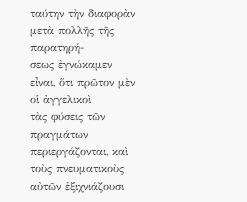ταύτην τὴν διαφορὰν μετὰ πολλῆς τῆς παρατηρή-
σεως ἐγνώκαμεν εἶναι, ὅτι πρῶτον μὲν οἱ ἀγγελικοὶ
τὰς φύσεις τῶν πραγμάτων περιεργάζονται, καὶ
τοὺς πνευματικοὺς αὐτῶν ἐξιχνιάζουσι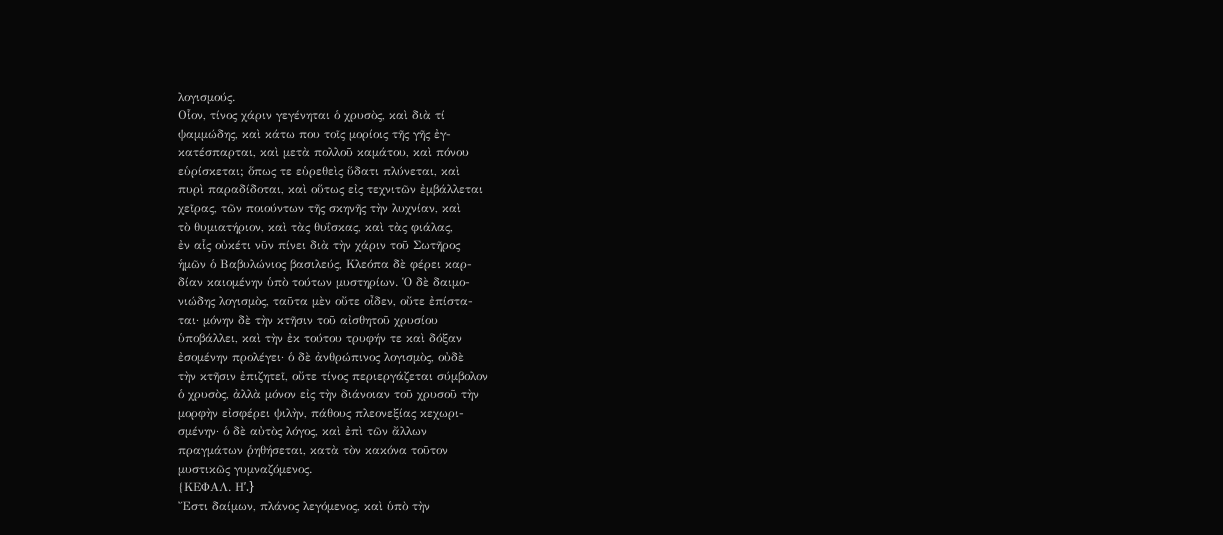λογισμούς.
Οἷον, τίνος χάριν γεγένηται ὁ χρυσὸς, καὶ διὰ τί
ψαμμώδης, καὶ κάτω που τοῖς μορίοις τῆς γῆς ἐγ-
κατέσπαρται, καὶ μετὰ πολλοῦ καμάτου, καὶ πόνου
εὑρίσκεται; ὅπως τε εὑρεθεὶς ὕδατι πλύνεται, καὶ
πυρὶ παραδίδοται, καὶ οὕτως εἰς τεχνιτῶν ἐμβάλλεται
χεῖρας, τῶν ποιούντων τῆς σκηνῆς τὴν λυχνίαν, καὶ
τὸ θυμιατήριον, καὶ τὰς θυΐσκας, καὶ τὰς φιάλας,
ἐν αἷς οὐκέτι νῦν πίνει διὰ τὴν χάριν τοῦ Σωτῆρος
ἡμῶν ὁ Βαβυλώνιος βασιλεύς, Κλεόπα δὲ φέρει καρ-
δίαν καιομένην ὑπὸ τούτων μυστηρίων. Ὁ δὲ δαιμο-
νιώδης λογισμὸς, ταῦτα μὲν οὔτε οἶδεν, οὔτε ἐπίστα-
ται· μόνην δὲ τὴν κτῆσιν τοῦ αἰσθητοῦ χρυσίου
ὑποβάλλει, καὶ τὴν ἐκ τούτου τρυφήν τε καὶ δόξαν
ἐσομένην προλέγει· ὁ δὲ ἀνθρώπινος λογισμὸς, οὐδὲ
τὴν κτῆσιν ἐπιζητεῖ, οὔτε τίνος περιεργάζεται σύμβολον
ὁ χρυσὸς, ἀλλὰ μόνον εἰς τὴν διάνοιαν τοῦ χρυσοῦ τὴν
μορφὴν εἰσφέρει ψιλὴν, πάθους πλεονεξίας κεχωρι-
σμένην· ὁ δὲ αὐτὸς λόγος, καὶ ἐπὶ τῶν ἄλλων
πραγμάτων ῥηθήσεται, κατὰ τὸν κακόνα τοῦτον
μυστικῶς γυμναζόμενος.
{ΚΕΦΑΛ. Ηʹ.}
Ἔστι δαίμων, πλάνος λεγόμενος, καὶ ὑπὸ τὴν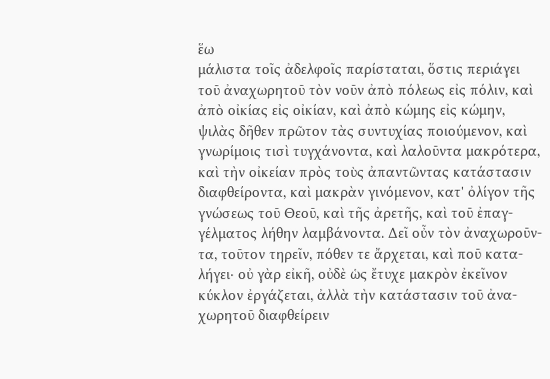ἕω
μάλιστα τοῖς ἀδελφοῖς παρίσταται, ὅστις περιάγει
τοῦ ἀναχωρητοῦ τὸν νοῦν ἀπὸ πόλεως εἰς πόλιν, καὶ
ἀπὸ οἰκίας εἰς οἰκίαν, καὶ ἀπὸ κώμης εἰς κώμην,
ψιλὰς δῆθεν πρῶτον τὰς συντυχίας ποιούμενον, καὶ
γνωρίμοις τισὶ τυγχάνοντα, καὶ λαλοῦντα μακρότερα,
καὶ τὴν οἰκείαν πρὸς τοὺς ἀπαντῶντας κατάστασιν
διαφθείροντα, καὶ μακρὰν γινόμενον, κατ' ὀλίγον τῆς
γνώσεως τοῦ Θεοῦ, καὶ τῆς ἀρετῆς, καὶ τοῦ ἐπαγ-
γέλματος λήθην λαμβάνοντα. Δεῖ οὖν τὸν ἀναχωροῦν-
τα, τοῦτον τηρεῖν, πόθεν τε ἄρχεται, καὶ ποῦ κατα-
λήγει· οὐ γὰρ εἰκῆ, οὐδὲ ὡς ἔτυχε μακρὸν ἐκεῖνον
κύκλον ἐργάζεται, ἀλλὰ τὴν κατάστασιν τοῦ ἀνα-
χωρητοῦ διαφθείρειν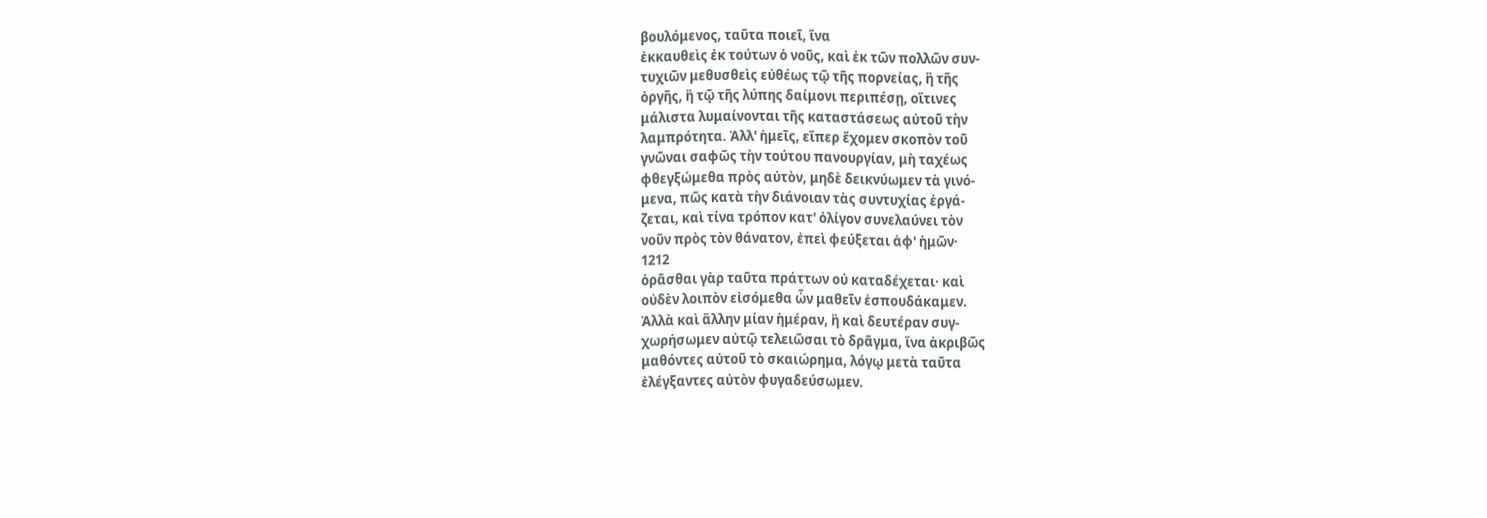βουλόμενος, ταῦτα ποιεῖ, ἵνα
ἐκκαυθεὶς ἐκ τούτων ὁ νοῦς, καὶ ἐκ τῶν πολλῶν συν-
τυχιῶν μεθυσθεὶς εὐθέως τῷ τῆς πορνείας, ἢ τῆς
ὀργῆς, ἢ τῷ τῆς λύπης δαίμονι περιπέσῃ, οἵτινες
μάλιστα λυμαίνονται τῆς καταστάσεως αὐτοῦ τὴν
λαμπρότητα. Ἀλλ' ἡμεῖς, εἴπερ ἔχομεν σκοπὸν τοῦ
γνῶναι σαφῶς τὴν τούτου πανουργίαν, μὴ ταχέως
φθεγξώμεθα πρὸς αὐτὸν, μηδὲ δεικνύωμεν τὰ γινό-
μενα, πῶς κατὰ τὴν διάνοιαν τὰς συντυχίας ἐργά-
ζεται, καὶ τίνα τρόπον κατ' ὀλίγον συνελαύνει τὸν
νοῦν πρὸς τὸν θάνατον, ἐπεὶ φεύξεται ἀφ' ἡμῶν·
1212
ὁρᾶσθαι γὰρ ταῦτα πράττων οὐ καταδέχεται· καὶ
οὐδὲν λοιπὸν εἰσόμεθα ὧν μαθεῖν ἐσπουδάκαμεν.
Ἀλλὰ καὶ ἄλλην μίαν ἡμέραν, ἢ καὶ δευτέραν συγ-
χωρήσωμεν αὐτῷ τελειῶσαι τὸ δρᾶγμα, ἵνα ἀκριβῶς
μαθόντες αὐτοῦ τὸ σκαιώρημα, λόγῳ μετὰ ταῦτα
ἐλέγξαντες αὐτὸν φυγαδεύσωμεν.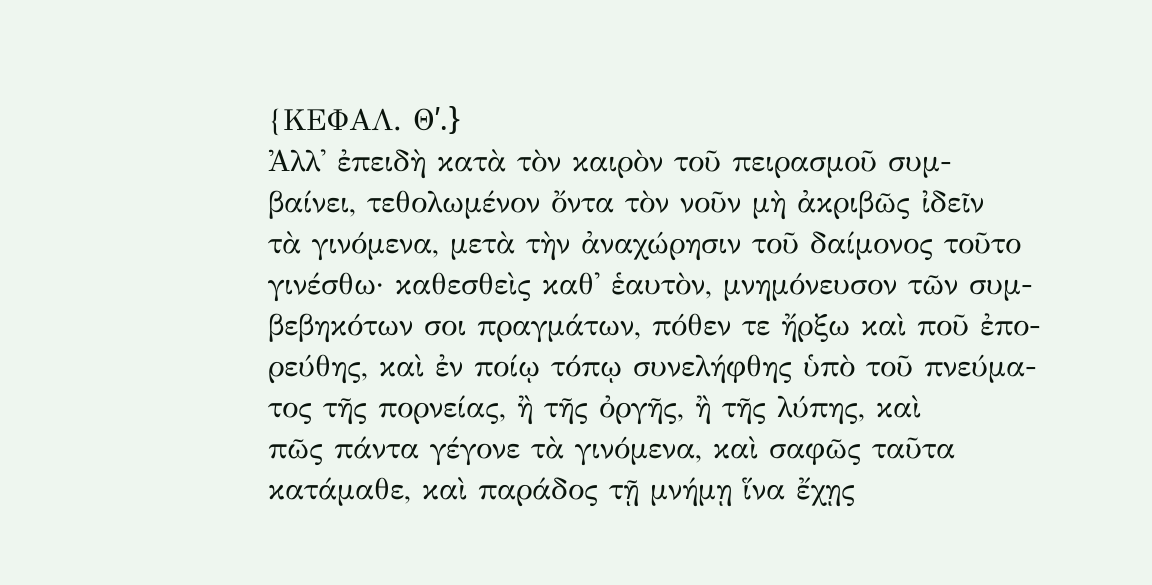{ΚΕΦΑΛ. Θʹ.}
Ἀλλ' ἐπειδὴ κατὰ τὸν καιρὸν τοῦ πειρασμοῦ συμ-
βαίνει, τεθολωμένον ὄντα τὸν νοῦν μὴ ἀκριβῶς ἰδεῖν
τὰ γινόμενα, μετὰ τὴν ἀναχώρησιν τοῦ δαίμονος τοῦτο
γινέσθω· καθεσθεὶς καθ' ἑαυτὸν, μνημόνευσον τῶν συμ-
βεβηκότων σοι πραγμάτων, πόθεν τε ἤρξω καὶ ποῦ ἐπο-
ρεύθης, καὶ ἐν ποίῳ τόπῳ συνελήφθης ὑπὸ τοῦ πνεύμα-
τος τῆς πορνείας, ἢ τῆς ὀργῆς, ἢ τῆς λύπης, καὶ
πῶς πάντα γέγονε τὰ γινόμενα, καὶ σαφῶς ταῦτα
κατάμαθε, καὶ παράδος τῇ μνήμῃ ἵνα ἔχῃς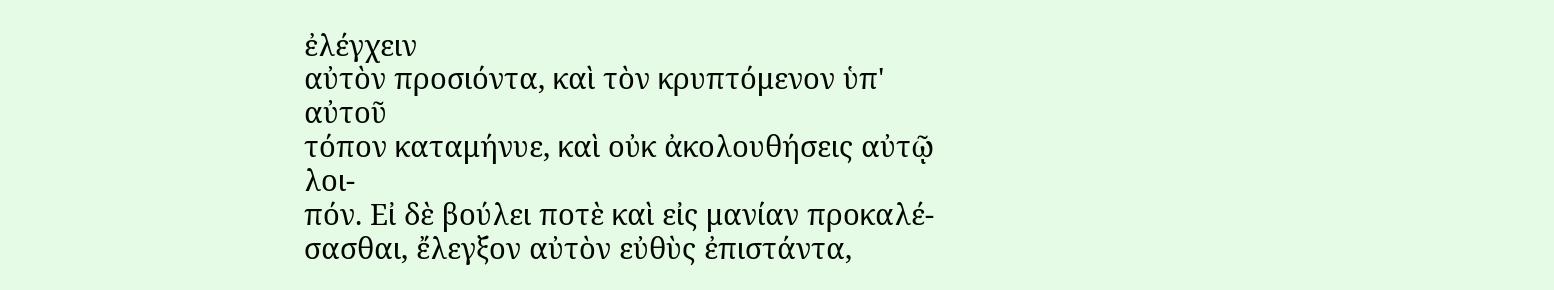ἐλέγχειν
αὐτὸν προσιόντα, καὶ τὸν κρυπτόμενον ὑπ' αὐτοῦ
τόπον καταμήνυε, καὶ οὐκ ἀκολουθήσεις αὐτῷ λοι-
πόν. Εἰ δὲ βούλει ποτὲ καὶ εἰς μανίαν προκαλέ-
σασθαι, ἔλεγξον αὐτὸν εὐθὺς ἐπιστάντα,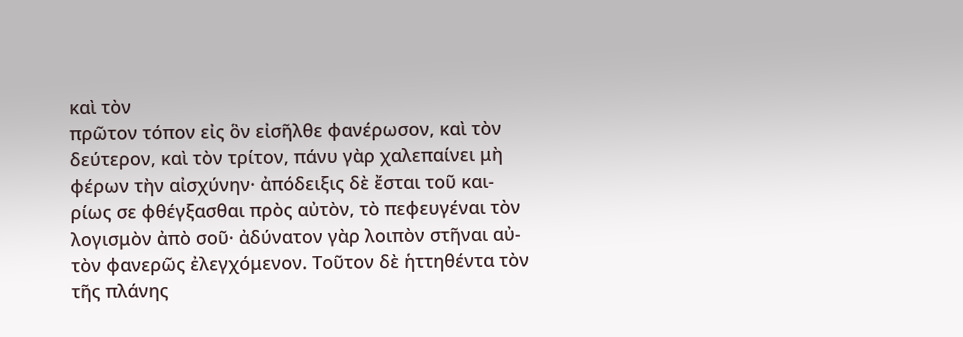καὶ τὸν
πρῶτον τόπον εἰς ὃν εἰσῆλθε φανέρωσον, καὶ τὸν
δεύτερον, καὶ τὸν τρίτον, πάνυ γὰρ χαλεπαίνει μὴ
φέρων τὴν αἰσχύνην· ἀπόδειξις δὲ ἔσται τοῦ και-
ρίως σε φθέγξασθαι πρὸς αὐτὸν, τὸ πεφευγέναι τὸν
λογισμὸν ἀπὸ σοῦ· ἀδύνατον γὰρ λοιπὸν στῆναι αὐ-
τὸν φανερῶς ἐλεγχόμενον. Τοῦτον δὲ ἡττηθέντα τὸν
τῆς πλάνης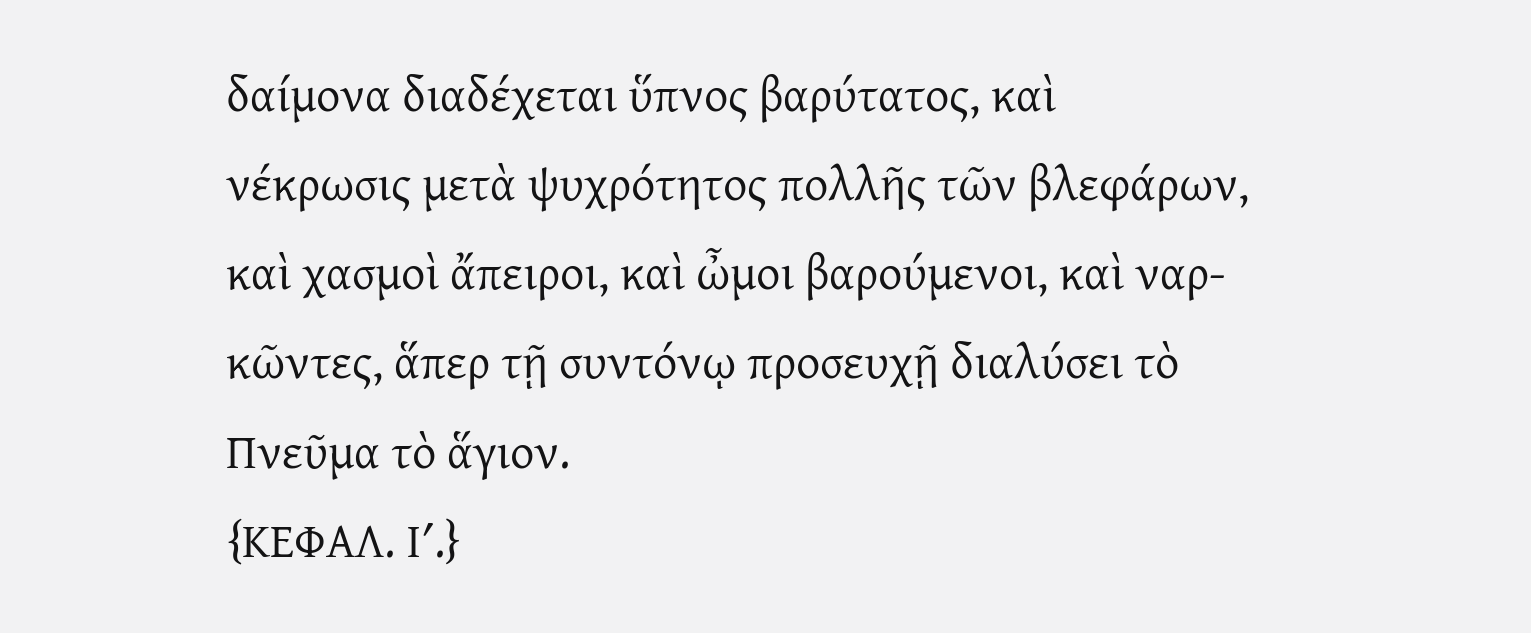δαίμονα διαδέχεται ὕπνος βαρύτατος, καὶ
νέκρωσις μετὰ ψυχρότητος πολλῆς τῶν βλεφάρων,
καὶ χασμοὶ ἄπειροι, καὶ ὦμοι βαρούμενοι, καὶ ναρ-
κῶντες, ἅπερ τῇ συντόνῳ προσευχῇ διαλύσει τὸ
Πνεῦμα τὸ ἅγιον.
{ΚΕΦΑΛ. Ιʹ.}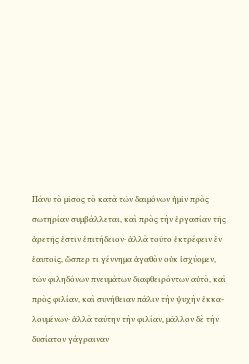Πάνυ τὸ μῖσος τὸ κατὰ τῶν δαιμόνων ἡμῖν πρὸς
σωτηρίαν συμβάλλεται, καὶ πρὸς τὴν ἐργασίαν τῆς
ἀρετῆς ἐστιν ἐπιτήδειον· ἀλλὰ τοῦτο ἐκτρέφειν ἐν
ἑαυτοῖς, ὥσπερ τι γέννημα ἀγαθὸν οὐκ ἰσχύομεν,
τῶν φιληδόνων πνευμάτων διαφθειρόντων αὐτὸ, καὶ
πρὸς φιλίαν, καὶ συνήθειαν πάλιν τὴν ψυχὴν ἐκκα-
λουμένων· ἀλλὰ ταύτην τὴν φιλίαν, μᾶλλον δὲ τὴν
δυσίατον γάγραιναν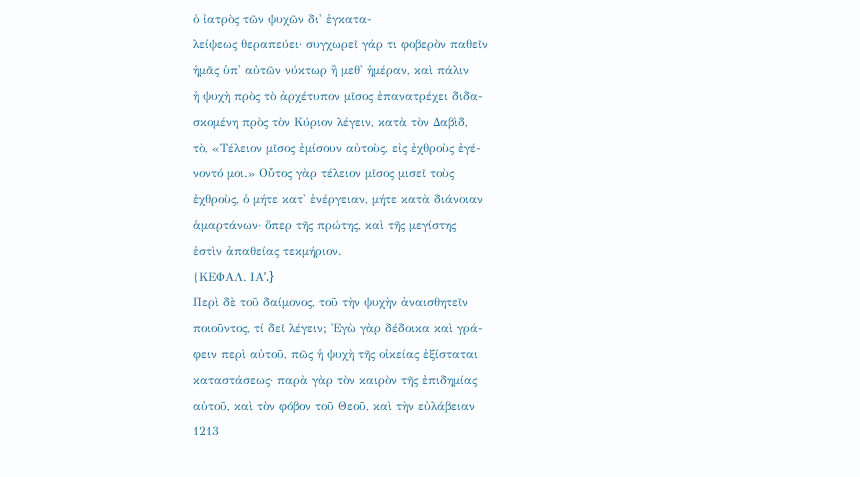ὁ ἰατρὸς τῶν ψυχῶν δι' ἐγκατα-
λείψεως θεραπεύει· συγχωρεῖ γάρ τι φοβερὸν παθεῖν
ἡμᾶς ὑπ' αὐτῶν νύκτωρ ἢ μεθ' ἡμέραν, καὶ πάλιν
ἡ ψυχὴ πρὸς τὸ ἀρχέτυπον μῖσος ἐπανατρέχει διδα-
σκομένη πρὸς τὸν Κύριον λέγειν, κατὰ τὸν Δαβὶδ,
τὸ, «Τέλειον μῖσος ἐμίσουν αὐτοὺς, εἰς ἐχθροὺς ἐγέ-
νοντό μοι.» Οὗτος γὰρ τέλειον μῖσος μισεῖ τοὺς
ἐχθροὺς, ὁ μήτε κατ' ἐνέργειαν, μήτε κατὰ διάνοιαν
ἁμαρτάνων· ὅπερ τῆς πρώτης, καὶ τῆς μεγίστης
ἐστὶν ἀπαθείας τεκμήριον.
{ΚΕΦΑΛ. ΙΑʹ.}
Περὶ δὲ τοῦ δαίμονος, τοῦ τὴν ψυχὴν ἀναισθητεῖν
ποιοῦντος, τί δεῖ λέγειν; Ἐγὼ γὰρ δέδοικα καὶ γρά-
φειν περὶ αὐτοῦ, πῶς ἡ ψυχὴ τῆς οἰκείας ἐξίσταται
καταστάσεως· παρὰ γὰρ τὸν καιρὸν τῆς ἐπιδημίας
αὐτοῦ, καὶ τὸν φόβον τοῦ Θεοῦ, καὶ τὴν εὐλάβειαν
1213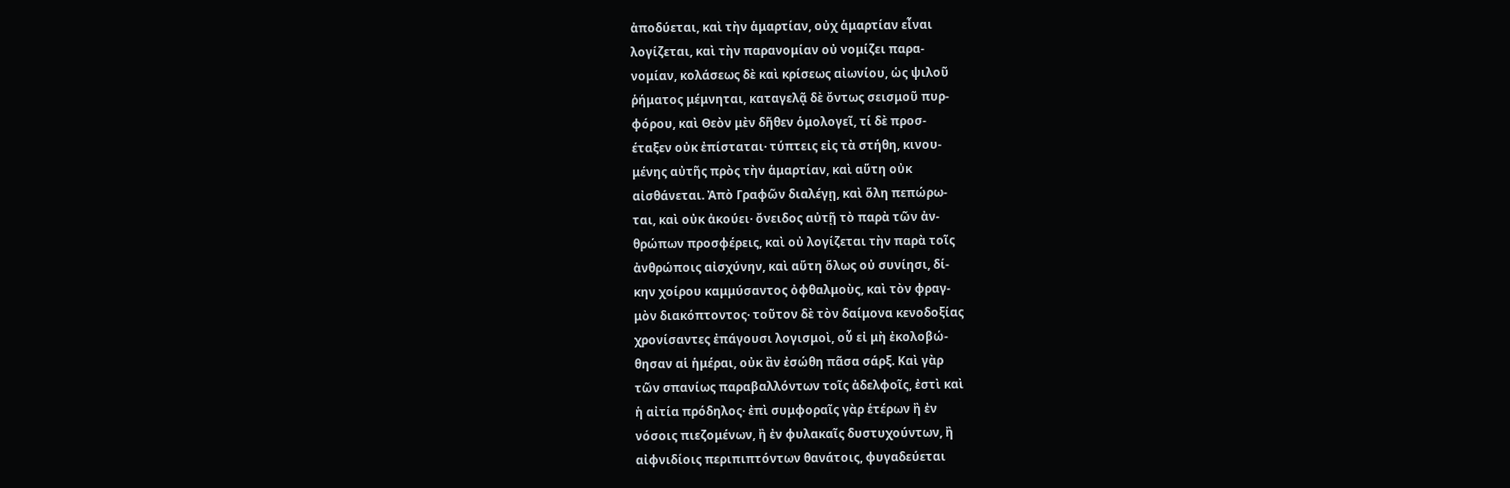ἀποδύεται, καὶ τὴν ἁμαρτίαν, οὐχ ἁμαρτίαν εἶναι
λογίζεται, καὶ τὴν παρανομίαν οὐ νομίζει παρα-
νομίαν, κολάσεως δὲ καὶ κρίσεως αἰωνίου, ὡς ψιλοῦ
ῥήματος μέμνηται, καταγελᾷ δὲ ὄντως σεισμοῦ πυρ-
φόρου, καὶ Θεὸν μὲν δῆθεν ὁμολογεῖ, τί δὲ προσ-
έταξεν οὐκ ἐπίσταται· τύπτεις εἰς τὰ στήθη, κινου-
μένης αὐτῆς πρὸς τὴν ἁμαρτίαν, καὶ αὕτη οὐκ
αἰσθάνεται. Ἀπὸ Γραφῶν διαλέγῃ, καὶ ὅλη πεπώρω-
ται, καὶ οὐκ ἀκούει· ὄνειδος αὐτῇ τὸ παρὰ τῶν ἀν-
θρώπων προσφέρεις, καὶ οὐ λογίζεται τὴν παρὰ τοῖς
ἀνθρώποις αἰσχύνην, καὶ αὕτη ὅλως οὐ συνίησι, δί-
κην χοίρου καμμύσαντος ὀφθαλμοὺς, καὶ τὸν φραγ-
μὸν διακόπτοντος· τοῦτον δὲ τὸν δαίμονα κενοδοξίας
χρονίσαντες ἐπάγουσι λογισμοὶ, οὗ εἰ μὴ ἐκολοβώ-
θησαν αἱ ἡμέραι, οὐκ ἂν ἐσώθη πᾶσα σάρξ. Καὶ γὰρ
τῶν σπανίως παραβαλλόντων τοῖς ἀδελφοῖς, ἐστὶ καὶ
ἡ αἰτία πρόδηλος· ἐπὶ συμφοραῖς γὰρ ἑτέρων ἢ ἐν
νόσοις πιεζομένων, ἢ ἐν φυλακαῖς δυστυχούντων, ἢ
αἰφνιδίοις περιπιπτόντων θανάτοις, φυγαδεύεται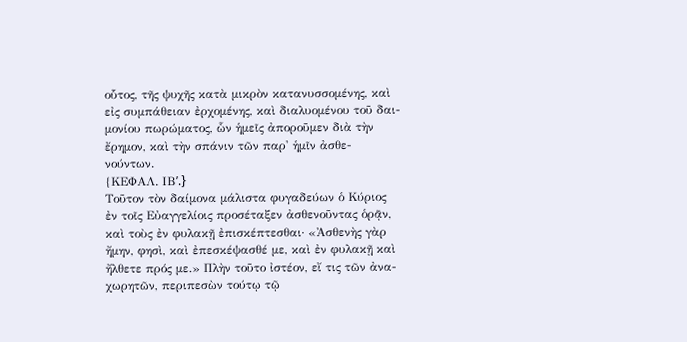οὗτος, τῆς ψυχῆς κατὰ μικρὸν κατανυσσομένης, καὶ
εἰς συμπάθειαν ἐρχομένης, καὶ διαλυομένου τοῦ δαι-
μονίου πωρώματος, ὧν ἡμεῖς ἀποροῦμεν διὰ τὴν
ἔρημον, καὶ τὴν σπάνιν τῶν παρ' ἡμῖν ἀσθε-
νούντων.
{ΚΕΦΑΛ. ΙΒʹ.}
Τοῦτον τὸν δαίμονα μάλιστα φυγαδεύων ὁ Κύριος
ἐν τοῖς Εὐαγγελίοις προσέταξεν ἀσθενοῦντας ὁρᾷν,
καὶ τοὺς ἐν φυλακῇ ἐπισκέπτεσθαι· «Ἀσθενὴς γὰρ
ἤμην, φησὶ, καὶ ἐπεσκέψασθέ με, καὶ ἐν φυλακῇ καὶ
ἤλθετε πρός με.» Πλὴν τοῦτο ἰστέον, εἴ τις τῶν ἀνα-
χωρητῶν, περιπεσὼν τούτῳ τῷ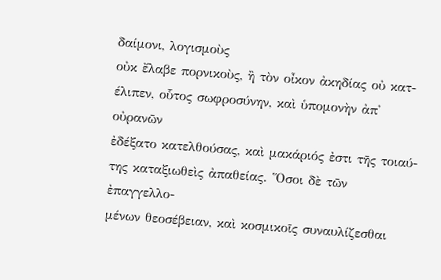δαίμονι, λογισμοὺς
οὐκ ἔλαβε πορνικοὺς, ἢ τὸν οἶκον ἀκηδίας οὐ κατ-
έλιπεν, οὗτος σωφροσύνην, καὶ ὑπομονὴν ἀπ' οὐρανῶν
ἐδέξατο κατελθούσας, καὶ μακάριός ἐστι τῆς τοιαύ-
της καταξιωθεὶς ἀπαθείας. Ὅσοι δὲ τῶν ἐπαγγελλο-
μένων θεοσέβειαν, καὶ κοσμικοῖς συναυλίζεσθαι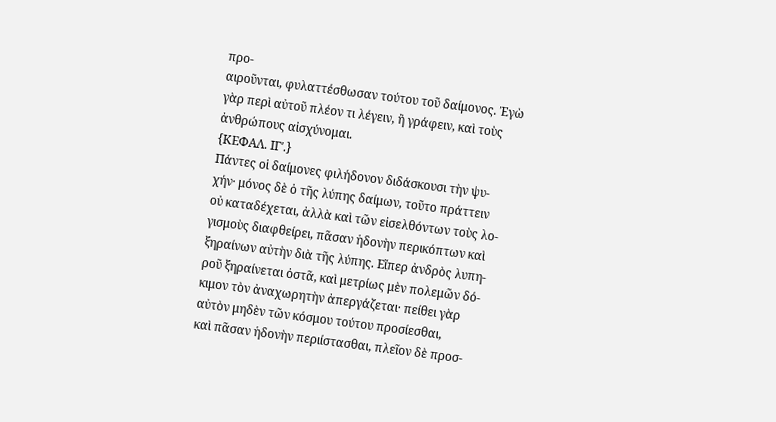προ-
αιροῦνται, φυλαττέσθωσαν τούτου τοῦ δαίμονος. Ἐγὼ
γὰρ περὶ αὐτοῦ πλέον τι λέγειν, ἢ γράφειν, καὶ τοὺς
ἀνθρώπους αἰσχύνομαι.
{ΚΕΦΑΛ. ΙΓʹ.}
Πάντες οἱ δαίμονες φιλήδονον διδάσκουσι τὴν ψυ-
χήν· μόνος δὲ ὁ τῆς λύπης δαίμων, τοῦτο πράττειν
οὐ καταδέχεται, ἀλλὰ καὶ τῶν εἰσελθόντων τοὺς λο-
γισμοὺς διαφθείρει, πᾶσαν ἡδονὴν περικόπτων καὶ
ξηραίνων αὐτὴν διὰ τῆς λύπης. Εἴπερ ἀνδρὸς λυπη-
ροῦ ξηραίνεται ὀστᾶ, καὶ μετρίως μὲν πολεμῶν δό-
κιμον τὸν ἀναχωρητὴν ἀπεργάζεται· πείθει γὰρ
αὐτὸν μηδὲν τῶν κόσμου τούτου προσίεσθαι,
καὶ πᾶσαν ἡδονὴν περιίστασθαι, πλεῖον δὲ προσ-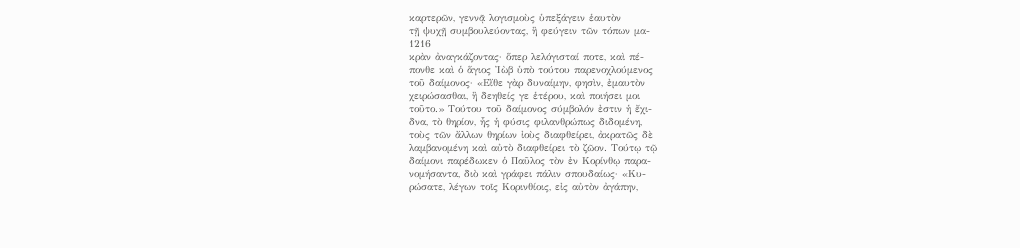καρτερῶν, γεννᾷ λογισμοὺς ὑπεξάγειν ἑαυτὸν
τῇ ψυχῇ συμβουλεύοντας, ἢ φεύγειν τῶν τόπων μα-
1216
κρὰν ἀναγκάζοντας· ὅπερ λελόγισταί ποτε, καὶ πέ-
πονθε καὶ ὁ ἅγιος Ἰὼβ ὑπὸ τούτου παρενοχλούμενος
τοῦ δαίμονος· «Εἴθε γὰρ δυναίμην, φησὶν, ἐμαυτὸν
χειρώσασθαι, ἢ δεηθείς γε ἑτέρου, καὶ ποιήσει μοι
τοῦτο.» Τούτου τοῦ δαίμονος σύμβολόν ἐστιν ἡ ἔχι-
δνα, τὸ θηρίον, ἧς ἡ φύσις φιλανθρώπως διδομένη,
τοὺς τῶν ἄλλων θηρίων ἰοὺς διαφθείρει, ἀκρατῶς δὲ
λαμβανομένη καὶ αὐτὸ διαφθείρει τὸ ζῶον. Τούτῳ τῷ
δαίμονι παρέδωκεν ὁ Παῦλος τὸν ἐν Κορίνθῳ παρα-
νομήσαντα, διὸ καὶ γράφει πάλιν σπουδαίως· «Κυ-
ρώσατε, λέγων τοῖς Κορινθίοις, εἰς αὐτὸν ἀγάπην,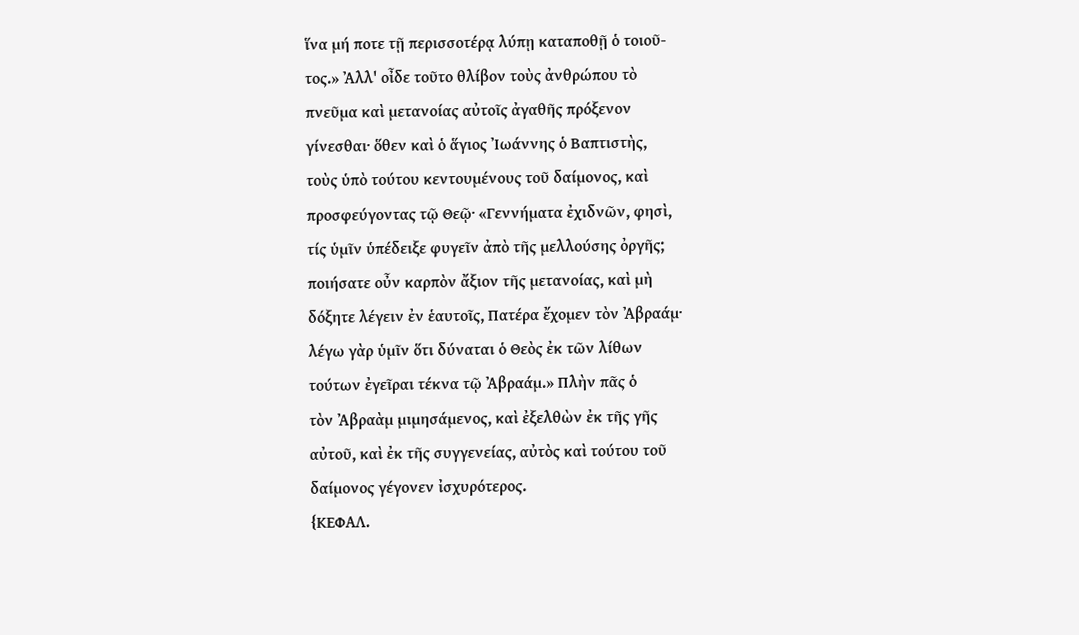ἵνα μή ποτε τῇ περισσοτέρᾳ λύπῃ καταποθῇ ὁ τοιοῦ-
τος.» Ἀλλ' οἶδε τοῦτο θλίβον τοὺς ἀνθρώπου τὸ
πνεῦμα καὶ μετανοίας αὐτοῖς ἀγαθῆς πρόξενον
γίνεσθαι· ὅθεν καὶ ὁ ἅγιος Ἰωάννης ὁ Βαπτιστὴς,
τοὺς ὑπὸ τούτου κεντουμένους τοῦ δαίμονος, καὶ
προσφεύγοντας τῷ Θεῷ· «Γεννήματα ἐχιδνῶν, φησὶ,
τίς ὑμῖν ὑπέδειξε φυγεῖν ἀπὸ τῆς μελλούσης ὀργῆς;
ποιήσατε οὖν καρπὸν ἄξιον τῆς μετανοίας, καὶ μὴ
δόξητε λέγειν ἐν ἑαυτοῖς, Πατέρα ἔχομεν τὸν Ἀβραάμ·
λέγω γὰρ ὑμῖν ὅτι δύναται ὁ Θεὸς ἐκ τῶν λίθων
τούτων ἐγεῖραι τέκνα τῷ Ἀβραάμ.» Πλὴν πᾶς ὁ
τὸν Ἀβραὰμ μιμησάμενος, καὶ ἐξελθὼν ἐκ τῆς γῆς
αὐτοῦ, καὶ ἐκ τῆς συγγενείας, αὐτὸς καὶ τούτου τοῦ
δαίμονος γέγονεν ἰσχυρότερος.
{ΚΕΦΑΛ.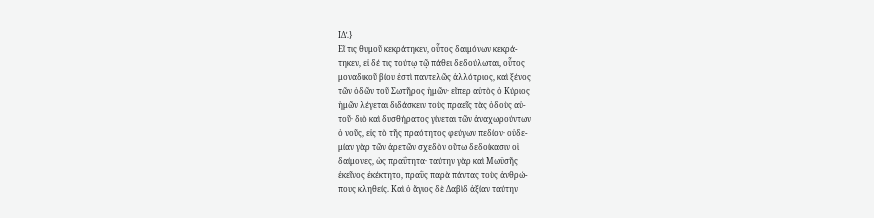ΙΔʹ.}
Εἴ τις θυμοῦ κεκράτηκεν, οὗτος δαιμόνων κεκρά-
τηκεν, εἰ δέ τις τούτῳ τῷ πάθει δεδούλωται, οὗτος
μοναδικοῦ βίου ἐστὶ παντελῶς ἀλλότριος, καὶ ξένος
τῶν ὁδῶν τοῦ Σωτῆρος ἡμῶν· εἴπερ αὐτὸς ὁ Κύριος
ἡμῶν λέγεται διδάσκειν τοὺς πραεῖς τὰς ὁδοὺς αὐ-
τοῦ· διὸ καὶ δυσθήρατος γίνεται τῶν ἀναχωρούντων
ὁ νοῦς, εἰς τὸ τῆς πραότητος φεύγων πεδίον· οὐδε-
μίαν γὰρ τῶν ἀρετῶν σχεδὸν οὕτω δεδοίκασιν οἱ
δαίμονες, ὡς πραΰτητα· ταύτην γὰρ καὶ Μωϋσῆς
ἐκεῖνος ἐκέκτητο, πραῢς παρὰ πάντας τοὺς ἀνθρώ-
πους κληθείς. Καὶ ὁ ἅγιος δὲ Δαβὶδ ἀξίαν ταύτην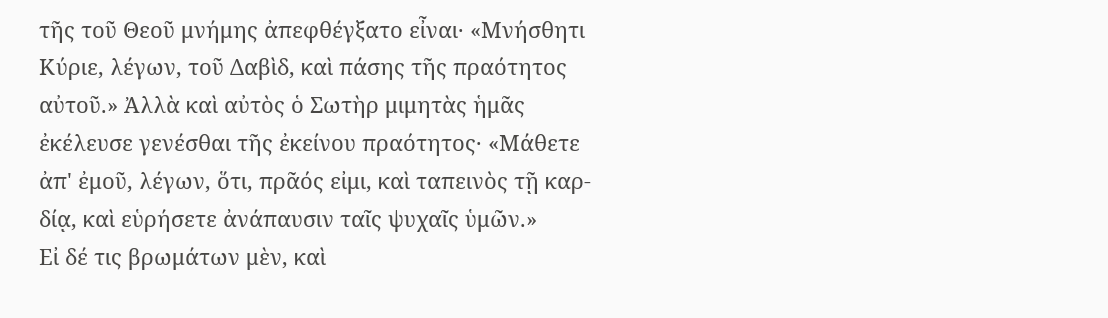τῆς τοῦ Θεοῦ μνήμης ἀπεφθέγξατο εἶναι· «Μνήσθητι
Κύριε, λέγων, τοῦ Δαβὶδ, καὶ πάσης τῆς πραότητος
αὐτοῦ.» Ἀλλὰ καὶ αὐτὸς ὁ Σωτὴρ μιμητὰς ἡμᾶς
ἐκέλευσε γενέσθαι τῆς ἐκείνου πραότητος· «Μάθετε
ἀπ' ἐμοῦ, λέγων, ὅτι, πρᾶός εἰμι, καὶ ταπεινὸς τῇ καρ-
δίᾳ, καὶ εὑρήσετε ἀνάπαυσιν ταῖς ψυχαῖς ὑμῶν.»
Εἰ δέ τις βρωμάτων μὲν, καὶ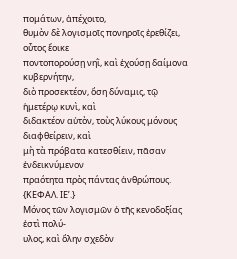πομάτων, ἀπέχοιτο,
θυμὸν δὲ λογισμοῖς πονηροῖς ἐρεθίζει, οὗτος ἔοικε
ποντοπορούσῃ νηῒ, καὶ ἐχούσῃ δαίμονα κυβερνήτην,
διὸ προσεκτέον, ὅση δύναμις, τῷ ἡμετέρῳ κυνὶ, καὶ
διδακτέον αὐτὸν, τοὺς λύκους μόνους διαφθείρειν, καὶ
μὴ τὰ πρόβατα κατεσθίειν, πᾶσαν ἐνδεικνύμενον
πραότητα πρὸς πάντας ἀνθρώπους.
{ΚΕΦΑΛ. ΙΕʹ.}
Μόνος τῶν λογισμῶν ὁ τῆς κενοδοξίας ἐστὶ πολύ-
υλος, καὶ ὅλην σχεδὸν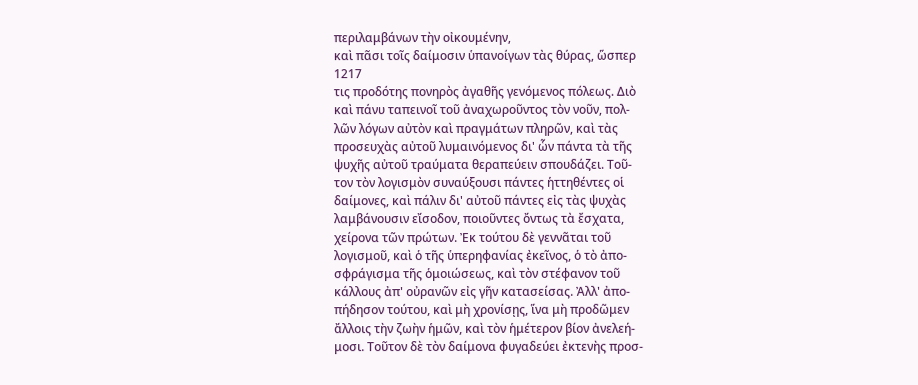περιλαμβάνων τὴν οἰκουμένην,
καὶ πᾶσι τοῖς δαίμοσιν ὑπανοίγων τὰς θύρας, ὥσπερ
1217
τις προδότης πονηρὸς ἀγαθῆς γενόμενος πόλεως. Διὸ
καὶ πάνυ ταπεινοῖ τοῦ ἀναχωροῦντος τὸν νοῦν, πολ-
λῶν λόγων αὐτὸν καὶ πραγμάτων πληρῶν, καὶ τὰς
προσευχὰς αὐτοῦ λυμαινόμενος δι' ὧν πάντα τὰ τῆς
ψυχῆς αὐτοῦ τραύματα θεραπεύειν σπουδάζει. Τοῦ-
τον τὸν λογισμὸν συναύξουσι πάντες ἡττηθέντες οἱ
δαίμονες, καὶ πάλιν δι' αὐτοῦ πάντες εἰς τὰς ψυχὰς
λαμβάνουσιν εἴσοδον, ποιοῦντες ὄντως τὰ ἔσχατα,
χείρονα τῶν πρώτων. Ἐκ τούτου δὲ γεννᾶται τοῦ
λογισμοῦ, καὶ ὁ τῆς ὑπερηφανίας ἐκεῖνος, ὁ τὸ ἀπο-
σφράγισμα τῆς ὁμοιώσεως, καὶ τὸν στέφανον τοῦ
κάλλους ἀπ' οὐρανῶν εἰς γῆν κατασείσας. Ἀλλ' ἀπο-
πήδησον τούτου, καὶ μὴ χρονίσῃς, ἵνα μὴ προδῶμεν
ἄλλοις τὴν ζωὴν ἡμῶν, καὶ τὸν ἡμέτερον βίον ἀνελεή-
μοσι. Τοῦτον δὲ τὸν δαίμονα φυγαδεύει ἐκτενὴς προσ-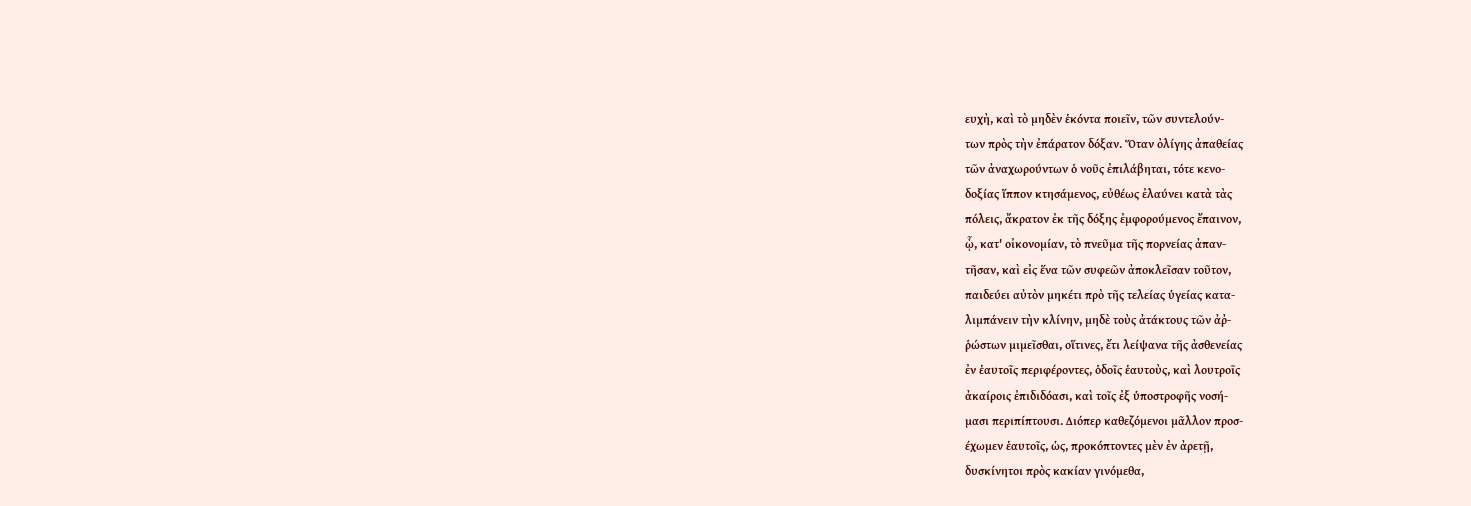ευχὴ, καὶ τὸ μηδὲν ἑκόντα ποιεῖν, τῶν συντελούν-
των πρὸς τὴν ἐπάρατον δόξαν. Ὅταν ὀλίγης ἀπαθείας
τῶν ἀναχωρούντων ὁ νοῦς ἐπιλάβηται, τότε κενο-
δοξίας ἵππον κτησάμενος, εὐθέως ἐλαύνει κατὰ τὰς
πόλεις, ἄκρατον ἐκ τῆς δόξης ἐμφορούμενος ἔπαινον,
ᾧ, κατ' οἰκονομίαν, τὸ πνεῦμα τῆς πορνείας ἀπαν-
τῆσαν, καὶ εἰς ἕνα τῶν συφεῶν ἀποκλεῖσαν τοῦτον,
παιδεύει αὐτὸν μηκέτι πρὸ τῆς τελείας ὑγείας κατα-
λιμπάνειν τὴν κλίνην, μηδὲ τοὺς ἀτάκτους τῶν ἀῤ-
ῥώστων μιμεῖσθαι, οἵτινες, ἔτι λείψανα τῆς ἀσθενείας
ἐν ἑαυτοῖς περιφέροντες, ὁδοῖς ἑαυτοὺς, καὶ λουτροῖς
ἀκαίροις ἐπιδιδόασι, καὶ τοῖς ἐξ ὑποστροφῆς νοσή-
μασι περιπίπτουσι. Διόπερ καθεζόμενοι μᾶλλον προσ-
έχωμεν ἑαυτοῖς, ὡς, προκόπτοντες μὲν ἐν ἀρετῇ,
δυσκίνητοι πρὸς κακίαν γινόμεθα,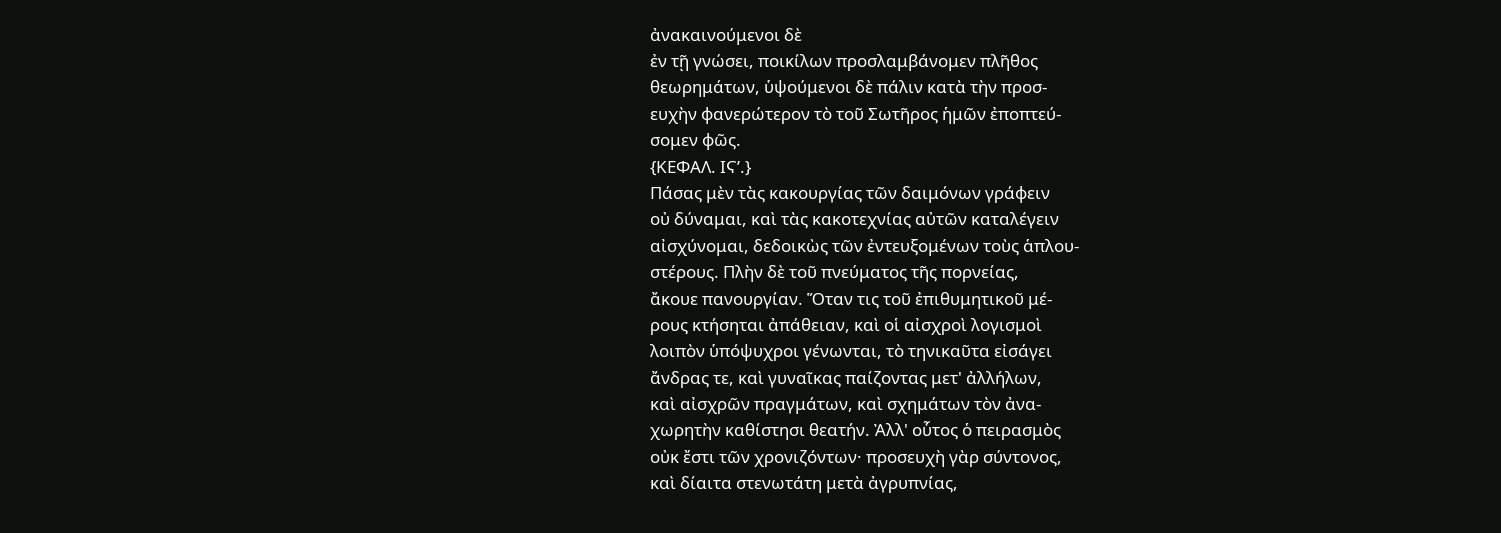ἀνακαινούμενοι δὲ
ἐν τῇ γνώσει, ποικίλων προσλαμβάνομεν πλῆθος
θεωρημάτων, ὑψούμενοι δὲ πάλιν κατὰ τὴν προσ-
ευχὴν φανερώτερον τὸ τοῦ Σωτῆρος ἡμῶν ἐποπτεύ-
σομεν φῶς.
{ΚΕΦΑΛ. ΙϚʹ.}
Πάσας μὲν τὰς κακουργίας τῶν δαιμόνων γράφειν
οὐ δύναμαι, καὶ τὰς κακοτεχνίας αὐτῶν καταλέγειν
αἰσχύνομαι, δεδοικὼς τῶν ἐντευξομένων τοὺς ἁπλου-
στέρους. Πλὴν δὲ τοῦ πνεύματος τῆς πορνείας,
ἄκουε πανουργίαν. Ὅταν τις τοῦ ἐπιθυμητικοῦ μέ-
ρους κτήσηται ἀπάθειαν, καὶ οἱ αἰσχροὶ λογισμοὶ
λοιπὸν ὑπόψυχροι γένωνται, τὸ τηνικαῦτα εἰσάγει
ἄνδρας τε, καὶ γυναῖκας παίζοντας μετ' ἀλλήλων,
καὶ αἰσχρῶν πραγμάτων, καὶ σχημάτων τὸν ἀνα-
χωρητὴν καθίστησι θεατήν. Ἀλλ' οὗτος ὁ πειρασμὸς
οὐκ ἔστι τῶν χρονιζόντων· προσευχὴ γὰρ σύντονος,
καὶ δίαιτα στενωτάτη μετὰ ἀγρυπνίας,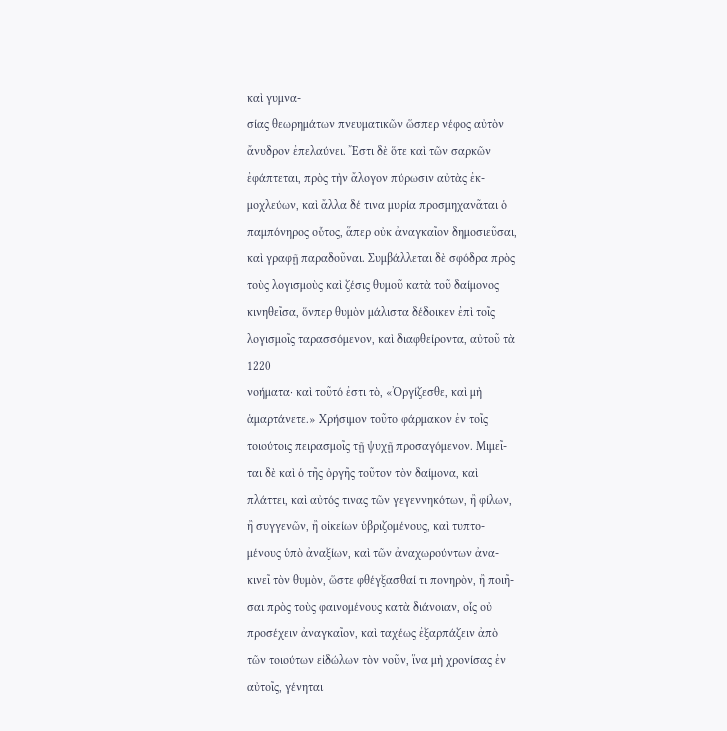καὶ γυμνα-
σίας θεωρημάτων πνευματικῶν ὥσπερ νέφος αὐτὸν
ἄνυδρον ἐπελαύνει. Ἔστι δὲ ὅτε καὶ τῶν σαρκῶν
ἐφάπτεται, πρὸς τὴν ἄλογον πύρωσιν αὐτὰς ἐκ-
μοχλεύων, καὶ ἄλλα δέ τινα μυρία προσμηχανᾶται ὁ
παμπόνηρος οὗτος, ἅπερ οὐκ ἀναγκαῖον δημοσιεῦσαι,
καὶ γραφῇ παραδοῦναι. Συμβάλλεται δὲ σφόδρα πρὸς
τοὺς λογισμοὺς καὶ ζέσις θυμοῦ κατὰ τοῦ δαίμονος
κινηθεῖσα, ὅνπερ θυμὸν μάλιστα δέδοικεν ἐπὶ τοῖς
λογισμοῖς ταρασσόμενον, καὶ διαφθείροντα, αὐτοῦ τὰ
1220
νοήματα· καὶ τοῦτό ἐστι τὸ, «Ὀργίζεσθε, καὶ μὴ
ἁμαρτάνετε.» Χρήσιμον τοῦτο φάρμακον ἐν τοῖς
τοιούτοις πειρασμοῖς τῇ ψυχῇ προσαγόμενον. Μιμεῖ-
ται δὲ καὶ ὁ τῆς ὀργῆς τοῦτον τὸν δαίμονα, καὶ
πλάττει, καὶ αὐτός τινας τῶν γεγεννηκότων, ἢ φίλων,
ἢ συγγενῶν, ἢ οἰκείων ὑβριζομένους, καὶ τυπτο-
μένους ὑπὸ ἀναξίων, καὶ τῶν ἀναχωρούντων ἀνα-
κινεῖ τὸν θυμὸν, ὥστε φθέγξασθαί τι πονηρὸν, ἢ ποιῆ-
σαι πρὸς τοὺς φαινομένους κατὰ διάνοιαν, οἷς οὐ
προσέχειν ἀναγκαῖον, καὶ ταχέως ἐξαρπάζειν ἀπὸ
τῶν τοιούτων εἰδώλων τὸν νοῦν, ἵνα μὴ χρονίσας ἐν
αὐτοῖς, γένηται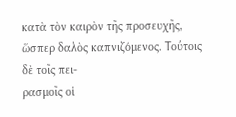κατὰ τὸν καιρὸν τῆς προσευχῆς,
ὥσπερ δαλὸς καπνιζόμενος. Τούτοις δὲ τοῖς πει-
ρασμοῖς οἱ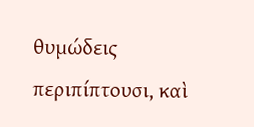θυμώδεις περιπίπτουσι, καὶ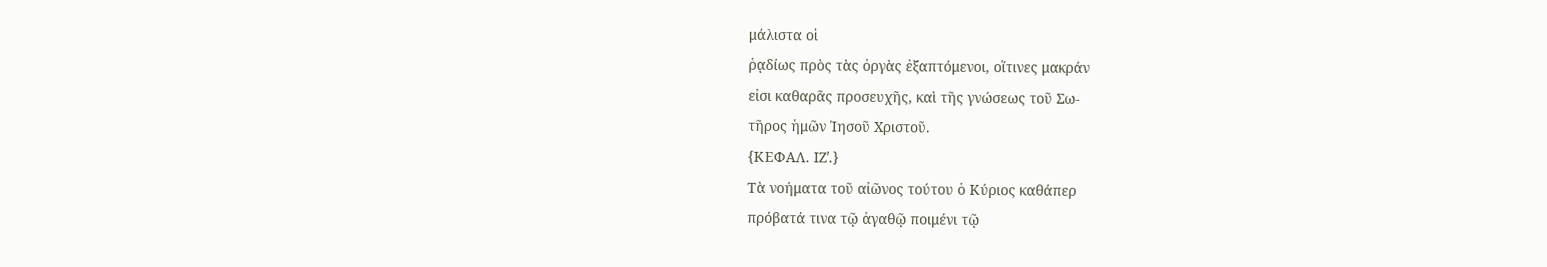μάλιστα οἱ
ῥᾳδίως πρὸς τὰς ὀργὰς ἐξαπτόμενοι, οἵτινες μακράν
εἰσι καθαρᾶς προσευχῆς, καὶ τῆς γνώσεως τοῦ Σω-
τῆρος ἡμῶν Ἰησοῦ Χριστοῦ.
{ΚΕΦΑΛ. ΙΖʹ.}
Τὰ νοήματα τοῦ αἰῶνος τούτου ὁ Κύριος καθάπερ
πρόβατά τινα τῷ ἀγαθῷ ποιμένι τῷ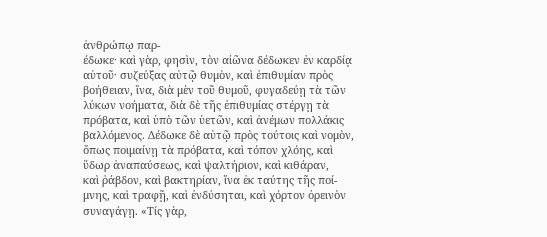ἀνθρώπῳ παρ-
έδωκε· καὶ γὰρ, φησὶν, τὸν αἰῶνα δέδωκεν ἐν καρδίᾳ
αὐτοῦ· συζεύξας αὐτῷ θυμὸν, καὶ ἐπιθυμίαν πρὸς
βοήθειαν, ἵνα, διὰ μὲν τοῦ θυμοῦ, φυγαδεύῃ τὰ τῶν
λύκων νοήματα, διὰ δὲ τῆς ἐπιθυμίας στέργῃ τὰ
πρόβατα, καὶ ὑπὸ τῶν ὑετῶν, καὶ ἀνέμων πολλάκις
βαλλόμενος. Δέδωκε δὲ αὐτῷ πρὸς τούτοις καὶ νομὸν,
ὅπως ποιμαίνῃ τὰ πρόβατα, καὶ τόπον χλόης, καὶ
ὕδωρ ἀναπαύσεως, καὶ ψαλτήριον, καὶ κιθάραν,
καὶ ῥάβδον, καὶ βακτηρίαν, ἵνα ἐκ ταύτης τῆς ποί-
μνης, καὶ τραφῇ, καὶ ἐνδύσηται, καὶ χόρτον ὀρεινὸν
συναγάγῃ. «Τίς γὰρ,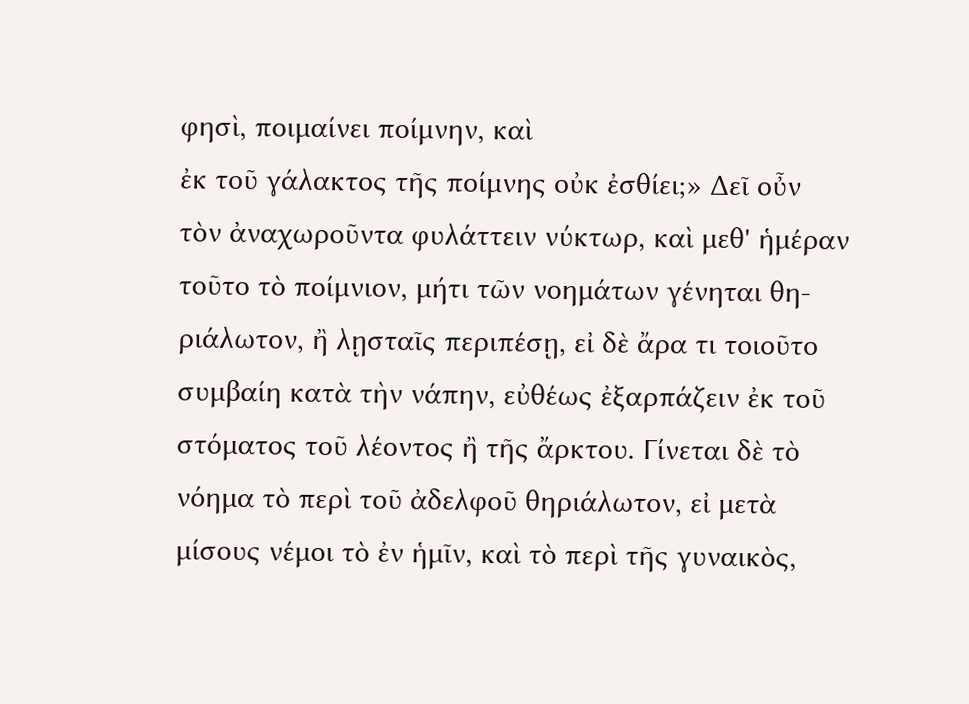φησὶ, ποιμαίνει ποίμνην, καὶ
ἐκ τοῦ γάλακτος τῆς ποίμνης οὐκ ἐσθίει;» Δεῖ οὖν
τὸν ἀναχωροῦντα φυλάττειν νύκτωρ, καὶ μεθ' ἡμέραν
τοῦτο τὸ ποίμνιον, μήτι τῶν νοημάτων γένηται θη-
ριάλωτον, ἢ λῃσταῖς περιπέσῃ, εἰ δὲ ἄρα τι τοιοῦτο
συμβαίη κατὰ τὴν νάπην, εὐθέως ἐξαρπάζειν ἐκ τοῦ
στόματος τοῦ λέοντος ἢ τῆς ἄρκτου. Γίνεται δὲ τὸ
νόημα τὸ περὶ τοῦ ἀδελφοῦ θηριάλωτον, εἰ μετὰ
μίσους νέμοι τὸ ἐν ἡμῖν, καὶ τὸ περὶ τῆς γυναικὸς,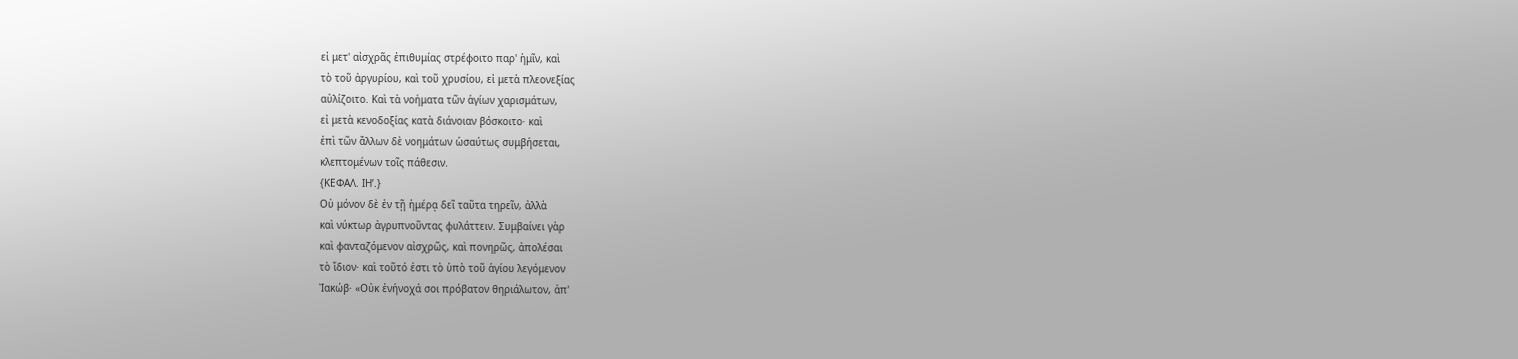εἰ μετ' αἰσχρᾶς ἐπιθυμίας στρέφοιτο παρ' ἡμῖν, καὶ
τὸ τοῦ ἀργυρίου, καὶ τοῦ χρυσίου, εἰ μετὰ πλεονεξίας
αὐλίζοιτο. Καὶ τὰ νοήματα τῶν ἁγίων χαρισμάτων,
εἰ μετὰ κενοδοξίας κατὰ διάνοιαν βόσκοιτο· καὶ
ἐπὶ τῶν ἄλλων δὲ νοημάτων ὡσαύτως συμβήσεται,
κλεπτομένων τοῖς πάθεσιν.
{ΚΕΦΑΛ. ΙΗʹ.}
Οὐ μόνον δὲ ἐν τῇ ἡμέρᾳ δεῖ ταῦτα τηρεῖν, ἀλλὰ
καὶ νύκτωρ ἀγρυπνοῦντας φυλάττειν. Συμβαίνει γὰρ
καὶ φανταζόμενον αἰσχρῶς, καὶ πονηρῶς, ἀπολέσαι
τὸ ἴδιον· καὶ τοῦτό ἐστι τὸ ὑπὸ τοῦ ἁγίου λεγόμενον
Ἰακώβ· «Οὐκ ἐνήνοχά σοι πρόβατον θηριάλωτον, ἀπ'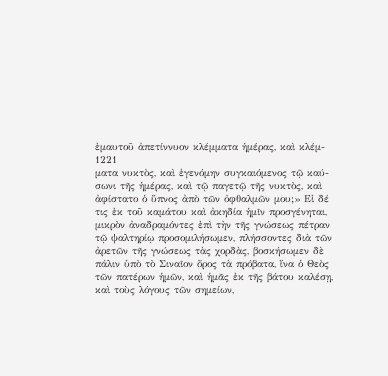ἐμαυτοῦ ἀπετίννυον κλέμματα ἡμέρας, καὶ κλέμ-
1221
ματα νυκτὸς, καὶ ἐγενόμην συγκαιόμενος τῷ καύ-
σωνι τῆς ἡμέρας, καὶ τῷ παγετῷ τῆς νυκτὸς, καὶ
ἀφίστατο ὁ ὕπνος ἀπὸ τῶν ὀφθαλμῶν μου;» Εἰ δέ
τις ἐκ τοῦ καμάτου καὶ ἀκηδία ἡμῖν προσγένηται,
μικρὸν ἀναδραμόντες ἐπὶ τὴν τῆς γνώσεως πέτραν
τῷ ψαλτηρίῳ προσομιλήσωμεν, πλήσσοντες διὰ τῶν
ἀρετῶν τῆς γνώσεως τὰς χορδὰς, βοσκήσωμεν δὲ
πάλιν ὑπὸ τὸ Σιναῖον ὄρος τὰ πρόβατα, ἵνα ὁ Θεὸς
τῶν πατέρων ἡμῶν, καὶ ἡμᾶς ἐκ τῆς βάτου καλέσῃ,
καὶ τοὺς λόγους τῶν σημείων,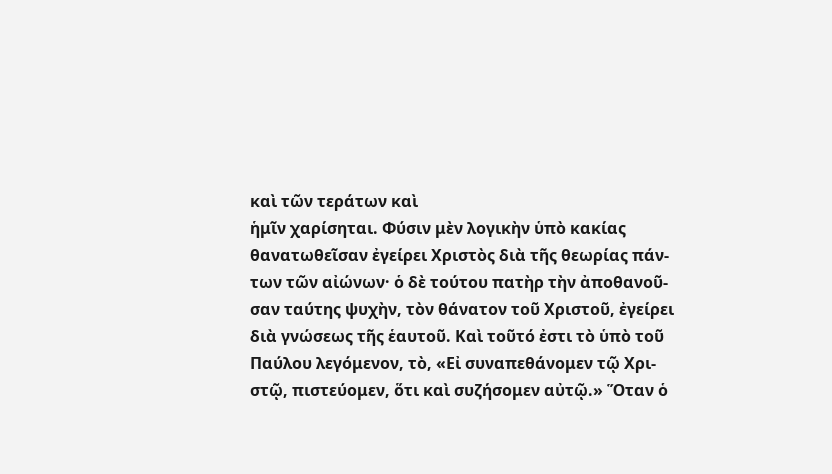καὶ τῶν τεράτων καὶ
ἡμῖν χαρίσηται. Φύσιν μὲν λογικὴν ὑπὸ κακίας
θανατωθεῖσαν ἐγείρει Χριστὸς διὰ τῆς θεωρίας πάν-
των τῶν αἰώνων· ὁ δὲ τούτου πατὴρ τὴν ἀποθανοῦ-
σαν ταύτης ψυχὴν, τὸν θάνατον τοῦ Χριστοῦ, ἐγείρει
διὰ γνώσεως τῆς ἑαυτοῦ. Καὶ τοῦτό ἐστι τὸ ὑπὸ τοῦ
Παύλου λεγόμενον, τὸ, «Εἰ συναπεθάνομεν τῷ Χρι-
στῷ, πιστεύομεν, ὅτι καὶ συζήσομεν αὐτῷ.» Ὅταν ὁ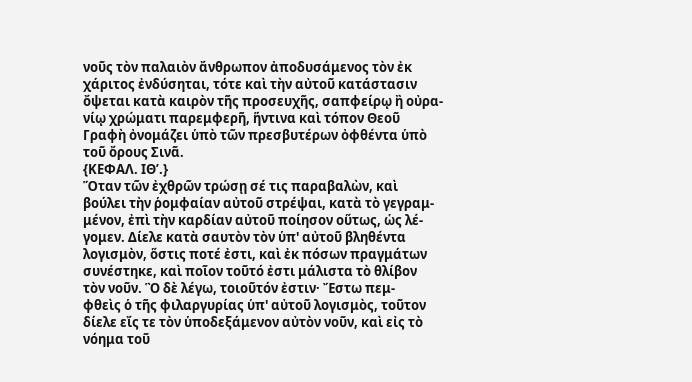νοῦς τὸν παλαιὸν ἄνθρωπον ἀποδυσάμενος τὸν ἐκ
χάριτος ἐνδύσηται, τότε καὶ τὴν αὐτοῦ κατάστασιν
ὄψεται κατὰ καιρὸν τῆς προσευχῆς, σαπφείρῳ ἢ οὐρα-
νίῳ χρώματι παρεμφερῆ, ἥντινα καὶ τόπον Θεοῦ
Γραφὴ ὀνομάζει ὑπὸ τῶν πρεσβυτέρων ὀφθέντα ὑπὸ
τοῦ ὄρους Σινᾶ.
{ΚΕΦΑΛ. ΙΘʹ.}
Ὅταν τῶν ἐχθρῶν τρώσῃ σέ τις παραβαλὼν, καὶ
βούλει τὴν ῥομφαίαν αὐτοῦ στρέψαι, κατὰ τὸ γεγραμ-
μένον, ἐπὶ τὴν καρδίαν αὐτοῦ ποίησον οὕτως, ὡς λέ-
γομεν. Δίελε κατὰ σαυτὸν τὸν ὑπ' αὐτοῦ βληθέντα
λογισμὸν, ὅστις ποτέ ἐστι, καὶ ἐκ πόσων πραγμάτων
συνέστηκε, καὶ ποῖον τοῦτό ἐστι μάλιστα τὸ θλίβον
τὸν νοῦν. Ὃ δὲ λέγω, τοιοῦτόν ἐστιν· Ἔστω πεμ-
φθεὶς ὁ τῆς φιλαργυρίας ὑπ' αὐτοῦ λογισμὸς, τοῦτον
δίελε εἴς τε τὸν ὑποδεξάμενον αὐτὸν νοῦν, καὶ εἰς τὸ
νόημα τοῦ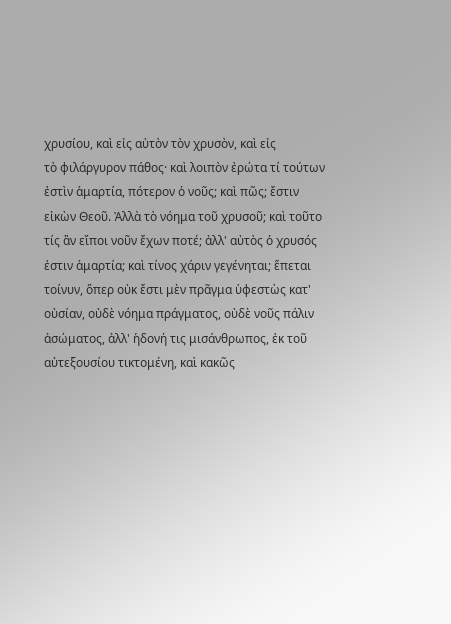χρυσίου, καὶ εἰς αὐτὸν τὸν χρυσὸν, καὶ εἰς
τὸ φιλάργυρον πάθος· καὶ λοιπὸν ἐρώτα τί τούτων
ἐστὶν ἁμαρτία, πότερον ὁ νοῦς; καὶ πῶς; ἔστιν
εἰκὼν Θεοῦ. Ἀλλὰ τὸ νόημα τοῦ χρυσοῦ; καὶ τοῦτο
τίς ἂν εἴποι νοῦν ἔχων ποτέ; ἀλλ' αὐτὸς ὁ χρυσός
ἐστιν ἁμαρτία; καὶ τίνος χάριν γεγένηται; ἕπεται
τοίνυν, ὅπερ οὐκ ἔστι μὲν πρᾶγμα ὑφεστὼς κατ'
οὐσίαν, οὐδὲ νόημα πράγματος, οὐδὲ νοῦς πάλιν
ἀσώματος, ἀλλ' ἡδονή τις μισάνθρωπος, ἐκ τοῦ
αὐτεξουσίου τικτομένη, καὶ κακῶς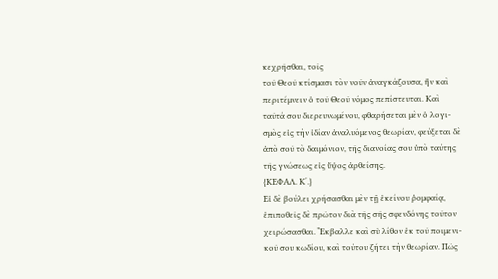κεχρῆσθαι, τοῖς
τοῦ Θεοῦ κτίσμασι τὸν νοῦν ἀναγκάζουσα, ἣν καὶ
περιτέμνειν ὁ τοῦ Θεοῦ νόμος πεπίστευται. Καὶ
ταῦτά σου διερευνωμένου, φθαρήσεται μὲν ὁ λογι-
σμὸς εἰς τὴν ἰδίαν ἀναλυόμενος θεωρίαν, φεύξεται δὲ
ἀπὸ σοῦ τὸ δαιμόνιον, τῆς διανοίας σου ὑπὸ ταύτης
τῆς γνώσεως εἰς ὕψος ἀρθείσης.
{ΚΕΦΑΛ. Κʹ.}
Εἰ δὲ βούλει χρήσασθαι μὲν τῇ ἐκείνου ῥομφαίᾳ,
ἐπιποθεῖς δὲ πρῶτον διὰ τῆς σῆς σφενδόνης τοῦτον
χειρώσασθαι. Ἔκβαλλε καὶ σὺ λίθον ἐκ τοῦ ποιμενι-
κοῦ σου κωδίου, καὶ τούτου ζήτει τὴν θεωρίαν. Πῶς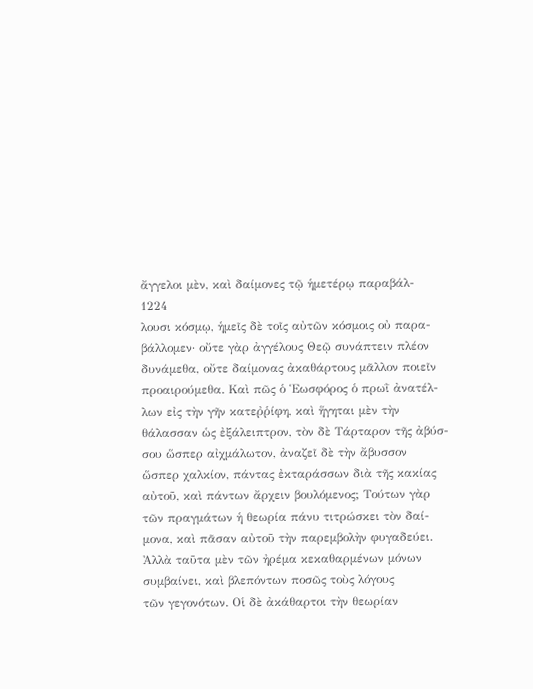ἄγγελοι μὲν, καὶ δαίμονες τῷ ἡμετέρῳ παραβάλ-
1224
λουσι κόσμῳ, ἡμεῖς δὲ τοῖς αὐτῶν κόσμοις οὐ παρα-
βάλλομεν· οὔτε γὰρ ἀγγέλους Θεῷ συνάπτειν πλέον
δυνάμεθα, οὔτε δαίμονας ἀκαθάρτους μᾶλλον ποιεῖν
προαιρούμεθα. Καὶ πῶς ὁ Ἑωσφόρος ὁ πρωῒ ἀνατέλ-
λων εἰς τὴν γῆν κατεῤῥίφη, καὶ ἥγηται μὲν τὴν
θάλασσαν ὡς ἐξάλειπτρον, τὸν δὲ Τάρταρον τῆς ἀβύσ-
σου ὥσπερ αἰχμάλωτον, ἀναζεῖ δὲ τὴν ἄβυσσον
ὥσπερ χαλκίον, πάντας ἐκταράσσων διὰ τῆς κακίας
αὐτοῦ, καὶ πάντων ἄρχειν βουλόμενος; Τούτων γὰρ
τῶν πραγμάτων ἡ θεωρία πάνυ τιτρώσκει τὸν δαί-
μονα, καὶ πᾶσαν αὐτοῦ τὴν παρεμβολὴν φυγαδεύει.
Ἀλλὰ ταῦτα μὲν τῶν ἠρέμα κεκαθαρμένων μόνων
συμβαίνει, καὶ βλεπόντων ποσῶς τοὺς λόγους
τῶν γεγονότων. Οἱ δὲ ἀκάθαρτοι τὴν θεωρίαν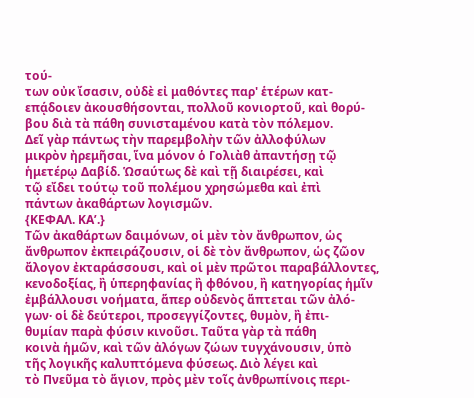τού-
των οὐκ ἴσασιν, οὐδὲ εἰ μαθόντες παρ' ἑτέρων κατ-
επᾴδοιεν ἀκουσθήσονται, πολλοῦ κονιορτοῦ, καὶ θορύ-
βου διὰ τὰ πάθη συνισταμένου κατὰ τὸν πόλεμον.
Δεῖ γὰρ πάντως τὴν παρεμβολὴν τῶν ἀλλοφύλων
μικρὸν ἠρεμῆσαι, ἵνα μόνον ὁ Γολιὰθ ἀπαντήσῃ τῷ
ἡμετέρῳ Δαβίδ. Ὡσαύτως δὲ καὶ τῇ διαιρέσει, καὶ
τῷ εἴδει τούτῳ τοῦ πολέμου χρησώμεθα καὶ ἐπὶ
πάντων ἀκαθάρτων λογισμῶν.
{ΚΕΦΑΛ. ΚΑʹ.}
Τῶν ἀκαθάρτων δαιμόνων, οἱ μὲν τὸν ἄνθρωπον, ὡς
ἄνθρωπον ἐκπειράζουσιν, οἱ δὲ τὸν ἄνθρωπον, ὡς ζῶον
ἄλογον ἐκταράσσουσι, καὶ οἱ μὲν πρῶτοι παραβάλλοντες,
κενοδοξίας, ἢ ὑπερηφανίας ἢ φθόνου, ἢ κατηγορίας ἡμῖν
ἐμβάλλουσι νοήματα, ἅπερ οὐδενὸς ἅπτεται τῶν ἀλό-
γων· οἱ δὲ δεύτεροι, προσεγγίζοντες, θυμὸν, ἢ ἐπι-
θυμίαν παρὰ φύσιν κινοῦσι. Ταῦτα γὰρ τὰ πάθη
κοινὰ ἡμῶν, καὶ τῶν ἀλόγων ζώων τυγχάνουσιν, ὑπὸ
τῆς λογικῆς καλυπτόμενα φύσεως. Διὸ λέγει καὶ
τὸ Πνεῦμα τὸ ἅγιον, πρὸς μὲν τοῖς ἀνθρωπίνοις περι-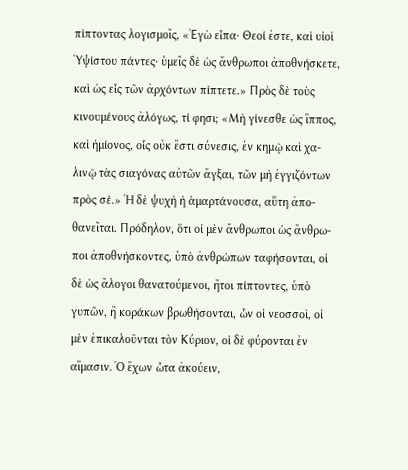πίπτοντας λογισμοῖς, «Ἐγὼ εἶπα· Θεοί ἐστε, καὶ υἱοὶ
Ὑψίστου πάντες· ὑμεῖς δὲ ὡς ἄνθρωποι ἀποθνήσκετε,
καὶ ὡς εἷς τῶν ἀρχόντων πίπτετε.» Πρὸς δὲ τοὺς
κινουμένους ἀλόγως, τί φησι; «Μὴ γίνεσθε ὡς ἵππος,
καὶ ἡμίονος, οἷς οὐκ ἔστι σύνεσις, ἐν κημῷ καὶ χα-
λινῷ τὰς σιαγόνας αὐτῶν ἄγξαι, τῶν μὴ ἐγγιζόντων
πρὸς σέ.» Ἡ δὲ ψυχὴ ἡ ἁμαρτάνουσα, αὕτη ἀπο-
θανεῖται. Πρόδηλον, ὅτι οἱ μὲν ἄνθρωποι ὡς ἄνθρω-
ποι ἀποθνήσκοντες, ὑπὸ ἀνθρώπων ταφήσονται, οἱ
δὲ ὡς ἄλογοι θανατούμενοι, ἤτοι πίπτοντες, ὑπὸ
γυπῶν, ἢ κοράκων βρωθήσονται, ὧν οἱ νεοσσοὶ, οἱ
μὲν ἐπικαλοῦνται τὸν Κύριον, οἱ δὲ φύρονται ἐν
αἵμασιν. Ὁ ἔχων ὦτα ἀκούειν,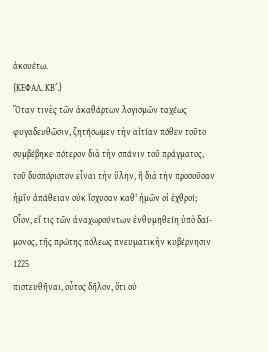ἀκουέτω.
{ΚΕΦΑΛ. ΚΒʹ.}
Ὅταν τινὲς τῶν ἀκαθάρτων λογισμῶν ταχέως
φυγαδευθῶσιν, ζητήσωμεν τὴν αἰτίαν πόθεν τοῦτο
συμβέβηκε· πότερον διὰ τὴν σπάνιν τοῦ πράγματος,
τοῦ δυσπόριστον εἶναι τὴν ὕλην, ἢ διὰ τὴν προσοῦσαν
ἡμῖν ἀπάθειαν οὐκ ἴσχυσαν καθ' ἡμῶν οἱ ἐχθροί;
Οἷον, εἴ τις τῶν ἀναχωρούντων ἐνθυμηθείη ὑπὸ δαί-
μονος, τῆς πρώτης πόλεως πνευματικὴν κυβέρνησιν
1225
πιστευθῆναι, οὗτος δῆλον, ὅτι οὐ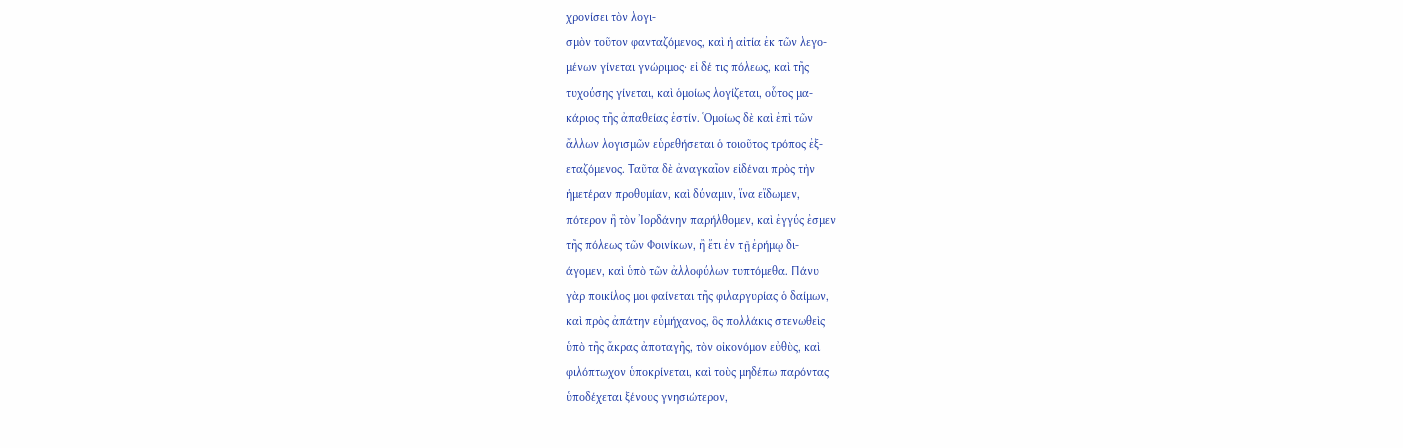χρονίσει τὸν λογι-
σμὸν τοῦτον φανταζόμενος, καὶ ἡ αἰτία ἐκ τῶν λεγο-
μένων γίνεται γνώριμος· εἰ δέ τις πόλεως, καὶ τῆς
τυχούσης γίνεται, καὶ ὁμοίως λογίζεται, οὗτος μα-
κάριος τῆς ἀπαθείας ἐστίν. Ὁμοίως δὲ καὶ ἐπὶ τῶν
ἄλλων λογισμῶν εὑρεθήσεται ὁ τοιοῦτος τρόπος ἐξ-
εταζόμενος. Ταῦτα δὲ ἀναγκαῖον εἰδέναι πρὸς τὴν
ἡμετέραν προθυμίαν, καὶ δύναμιν, ἵνα εἴδωμεν,
πότερον ἢ τὸν Ἰορδάνην παρήλθομεν, καὶ ἐγγύς ἐσμεν
τῆς πόλεως τῶν Φοινίκων, ἢ ἔτι ἐν τῇ ἐρήμῳ δι-
άγομεν, καὶ ὑπὸ τῶν ἀλλοφύλων τυπτόμεθα. Πάνυ
γὰρ ποικίλος μοι φαίνεται τῆς φιλαργυρίας ὁ δαίμων,
καὶ πρὸς ἀπάτην εὐμήχανος, ὃς πολλάκις στενωθεὶς
ὑπὸ τῆς ἄκρας ἀποταγῆς, τὸν οἰκονόμον εὐθὺς, καὶ
φιλόπτωχον ὑποκρίνεται, καὶ τοὺς μηδέπω παρόντας
ὑποδέχεται ξένους γνησιώτερον,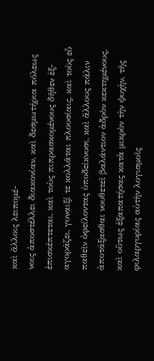καὶ ἄλλοις λειπομέ-
νοις ἀποστέλλει διακονίαν, καὶ δεσμωτήρια πόλεως
ἐπισκέπτεται, καὶ τοὺς πιπρασκομένους δῆθεν ἐξ-
αγοράζει, γυναιξί τε κολλᾶται πλουσίαις, καὶ τοὺς εὖ
παθεῖν ὀφείλοντας ὑποδείκνυσι, καὶ ἄλλους πάλιν
ἀποτάξασθαι νουθετεῖ βαλάντιον ἀδρὸν κεκτημένους,
καὶ οὕτως ἐξαπατήσας κατὰ μικρὸν τὴν ψυχὴν, τῆς
φιλαργυρίας αὐτὴν λογισμοῖς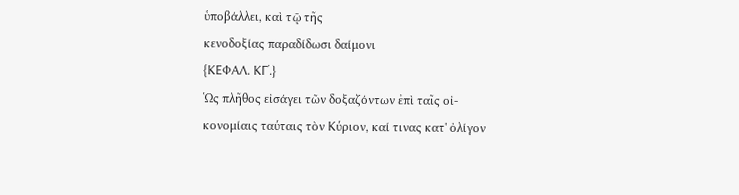ὑποβάλλει, καὶ τῷ τῆς
κενοδοξίας παραδίδωσι δαίμονι
{ΚΕΦΑΛ. ΚΓʹ.}
Ὡς πλῆθος εἰσάγει τῶν δοξαζόντων ἐπὶ ταῖς οἰ-
κονομίαις ταύταις τὸν Κύριον, καί τινας κατ' ὀλίγον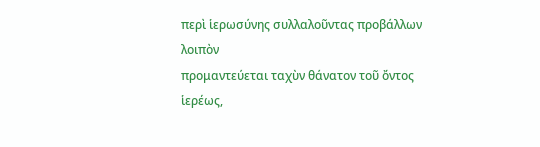περὶ ἱερωσύνης συλλαλοῦντας προβάλλων λοιπὸν
προμαντεύεται ταχὺν θάνατον τοῦ ὄντος ἱερέως,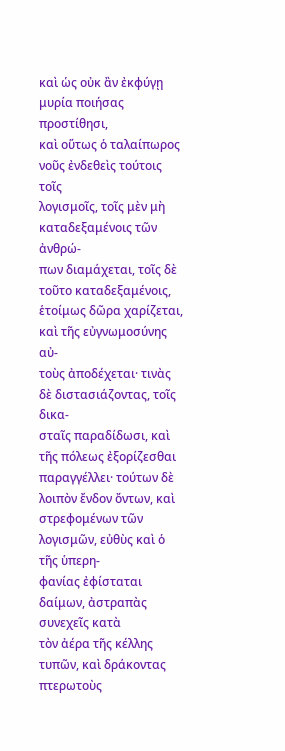καὶ ὡς οὐκ ἂν ἐκφύγῃ μυρία ποιήσας προστίθησι,
καὶ οὕτως ὁ ταλαίπωρος νοῦς ἐνδεθεὶς τούτοις τοῖς
λογισμοῖς, τοῖς μὲν μὴ καταδεξαμένοις τῶν ἀνθρώ-
πων διαμάχεται, τοῖς δὲ τοῦτο καταδεξαμένοις,
ἑτοίμως δῶρα χαρίζεται, καὶ τῆς εὐγνωμοσύνης αὐ-
τοὺς ἀποδέχεται· τινὰς δὲ διστασιάζοντας, τοῖς δικα-
σταῖς παραδίδωσι, καὶ τῆς πόλεως ἐξορίζεσθαι
παραγγέλλει· τούτων δὲ λοιπὸν ἔνδον ὄντων, καὶ
στρεφομένων τῶν λογισμῶν, εὐθὺς καὶ ὁ τῆς ὑπερη-
φανίας ἐφίσταται δαίμων, ἀστραπὰς συνεχεῖς κατὰ
τὸν ἀέρα τῆς κέλλης τυπῶν, καὶ δράκοντας πτερωτοὺς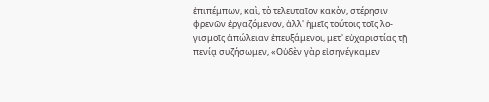ἐπιπέμπων, καὶ, τὸ τελευταῖον κακὸν, στέρησιν
φρενῶν ἐργαζόμενον, ἀλλ' ἡμεῖς τούτοις τοῖς λο-
γισμοῖς ἀπώλειαν ἐπευξάμενοι, μετ' εὐχαριστίας τῇ
πενίᾳ συζήσωμεν, «Οὐδὲν γὰρ εἰσηνέγκαμεν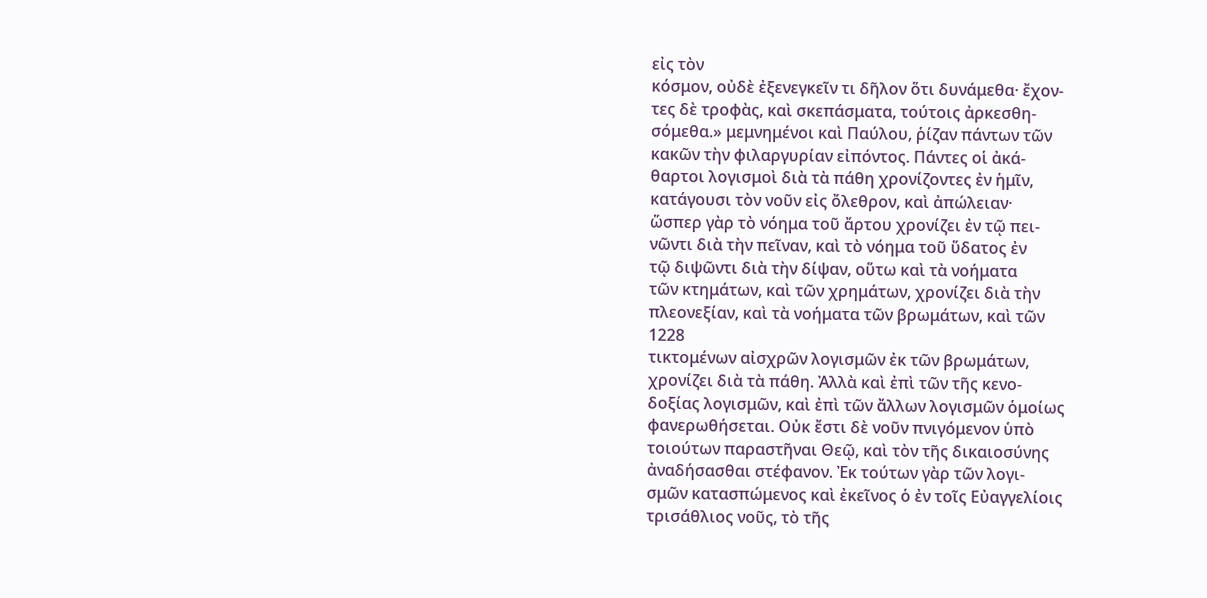εἰς τὸν
κόσμον, οὐδὲ ἐξενεγκεῖν τι δῆλον ὅτι δυνάμεθα· ἔχον-
τες δὲ τροφὰς, καὶ σκεπάσματα, τούτοις ἀρκεσθη-
σόμεθα.» μεμνημένοι καὶ Παύλου, ῥίζαν πάντων τῶν
κακῶν τὴν φιλαργυρίαν εἰπόντος. Πάντες οἱ ἀκά-
θαρτοι λογισμοὶ διὰ τὰ πάθη χρονίζοντες ἐν ἡμῖν,
κατάγουσι τὸν νοῦν εἰς ὄλεθρον, καὶ ἀπώλειαν·
ὥσπερ γὰρ τὸ νόημα τοῦ ἄρτου χρονίζει ἐν τῷ πει-
νῶντι διὰ τὴν πεῖναν, καὶ τὸ νόημα τοῦ ὕδατος ἐν
τῷ διψῶντι διὰ τὴν δίψαν, οὕτω καὶ τὰ νοήματα
τῶν κτημάτων, καὶ τῶν χρημάτων, χρονίζει διὰ τὴν
πλεονεξίαν, καὶ τὰ νοήματα τῶν βρωμάτων, καὶ τῶν
1228
τικτομένων αἰσχρῶν λογισμῶν ἐκ τῶν βρωμάτων,
χρονίζει διὰ τὰ πάθη. Ἀλλὰ καὶ ἐπὶ τῶν τῆς κενο-
δοξίας λογισμῶν, καὶ ἐπὶ τῶν ἄλλων λογισμῶν ὁμοίως
φανερωθήσεται. Οὐκ ἔστι δὲ νοῦν πνιγόμενον ὑπὸ
τοιούτων παραστῆναι Θεῷ, καὶ τὸν τῆς δικαιοσύνης
ἀναδήσασθαι στέφανον. Ἐκ τούτων γὰρ τῶν λογι-
σμῶν κατασπώμενος καὶ ἐκεῖνος ὁ ἐν τοῖς Εὐαγγελίοις
τρισάθλιος νοῦς, τὸ τῆς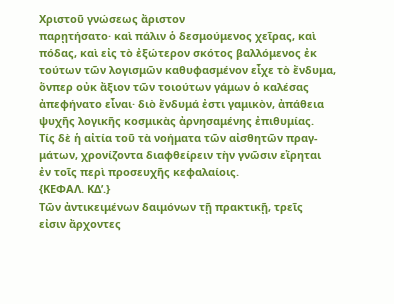Χριστοῦ γνώσεως ἄριστον
παρῃτήσατο· καὶ πάλιν ὁ δεσμούμενος χεῖρας, καὶ
πόδας, καὶ εἰς τὸ ἐξώτερον σκότος βαλλόμενος ἐκ
τούτων τῶν λογισμῶν καθυφασμένον εἶχε τὸ ἔνδυμα,
ὅνπερ οὐκ ἄξιον τῶν τοιούτων γάμων ὁ καλέσας
ἀπεφήνατο εἶναι· διὸ ἔνδυμά ἐστι γαμικὸν, ἀπάθεια
ψυχῆς λογικῆς κοσμικὰς ἀρνησαμένης ἐπιθυμίας.
Τίς δὲ ἡ αἰτία τοῦ τὰ νοήματα τῶν αἰσθητῶν πραγ-
μάτων, χρονίζοντα διαφθείρειν τὴν γνῶσιν εἴρηται
ἐν τοῖς περὶ προσευχῆς κεφαλαίοις.
{ΚΕΦΑΛ. ΚΔʹ.}
Τῶν ἀντικειμένων δαιμόνων τῇ πρακτικῇ, τρεῖς
εἰσιν ἄρχοντες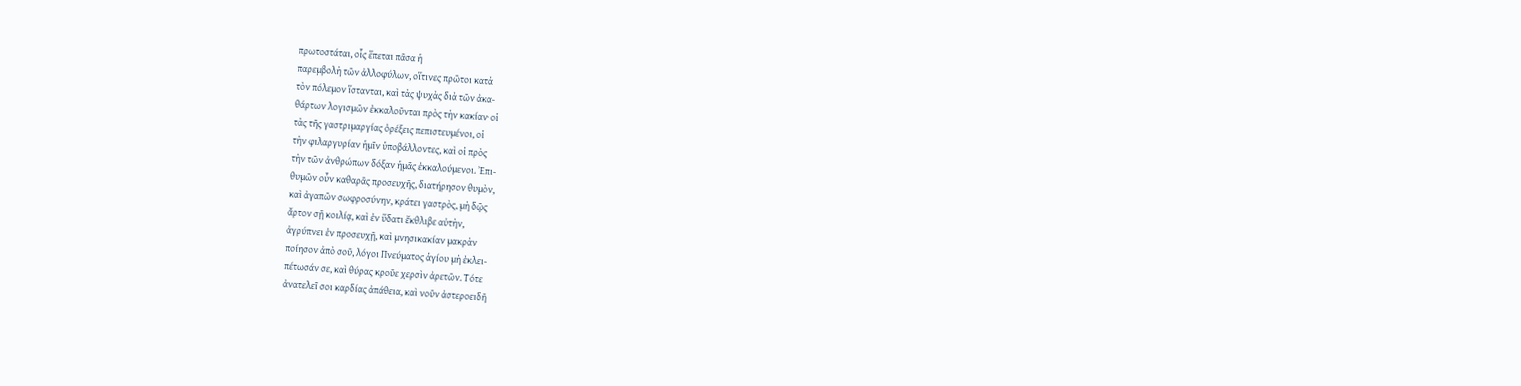πρωτοστάται, οἷς ἕπεται πᾶσα ἡ
παρεμβολὴ τῶν ἀλλοφύλων, οἵτινες πρῶτοι κατὰ
τὸν πόλεμον ἵστανται, καὶ τὰς ψυχὰς διὰ τῶν ἀκα-
θάρτων λογισμῶν ἐκκαλοῦνται πρὸς τὴν κακίαν· οἱ
τὰς τῆς γαστριμαργίας ὀρέξεις πεπιστευμένοι, οἱ
τὴν φιλαργυρίαν ἡμῖν ὑποβάλλοντες, καὶ οἱ πρὸς
τὴν τῶν ἀνθρώπων δόξαν ἡμᾶς ἐκκαλούμενοι. Ἐπι-
θυμῶν οὖν καθαρᾶς προσευχῆς, διατήρησον θυμὸν,
καὶ ἀγαπῶν σωφροσύνην, κράτει γαστρὸς, μὴ δῷς
ἄρτον σῇ κοιλίᾳ, καὶ ἐν ὕδατι ἔκθλιβε αὐτὴν,
ἀγρύπνει ἐν προσευχῇ, καὶ μνησικακίαν μακρὰν
ποίησον ἀπὸ σοῦ, λόγοι Πνεύματος ἁγίου μὴ ἐκλει-
πέτωσάν σε, καὶ θύρας κροῦε χερσὶν ἀρετῶν. Τότε
ἀνατελεῖ σοι καρδίας ἀπάθεια, καὶ νοῦν ἀστεροειδῆ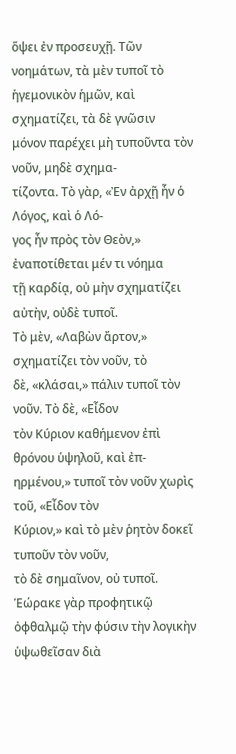ὅψει ἐν προσευχῇ. Τῶν νοημάτων, τὰ μὲν τυποῖ τὸ
ἡγεμονικὸν ἡμῶν, καὶ σχηματίζει, τὰ δὲ γνῶσιν
μόνον παρέχει μὴ τυποῦντα τὸν νοῦν, μηδὲ σχημα-
τίζοντα. Τὸ γὰρ, «Ἐν ἀρχῇ ἦν ὁ Λόγος, καὶ ὁ Λό-
γος ἦν πρὸς τὸν Θεὸν,» ἐναποτίθεται μέν τι νόημα
τῇ καρδίᾳ, οὐ μὴν σχηματίζει αὐτὴν, οὐδὲ τυποῖ.
Τὸ μὲν, «Λαβὼν ἄρτον,» σχηματίζει τὸν νοῦν, τὸ
δὲ, «κλάσαι,» πάλιν τυποῖ τὸν νοῦν. Τὸ δὲ, «Εἶδον
τὸν Κύριον καθήμενον ἐπὶ θρόνου ὑψηλοῦ, καὶ ἐπ-
ηρμένου,» τυποῖ τὸν νοῦν χωρὶς τοῦ, «Εἶδον τὸν
Κύριον,» καὶ τὸ μὲν ῥητὸν δοκεῖ τυποῦν τὸν νοῦν,
τὸ δὲ σημαῖνον, οὐ τυποῖ. Ἑώρακε γὰρ προφητικῷ
ὀφθαλμῷ τὴν φύσιν τὴν λογικὴν ὑψωθεῖσαν διὰ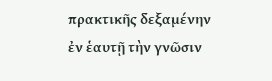πρακτικῆς δεξαμένην ἐν ἑαυτῇ τὴν γνῶσιν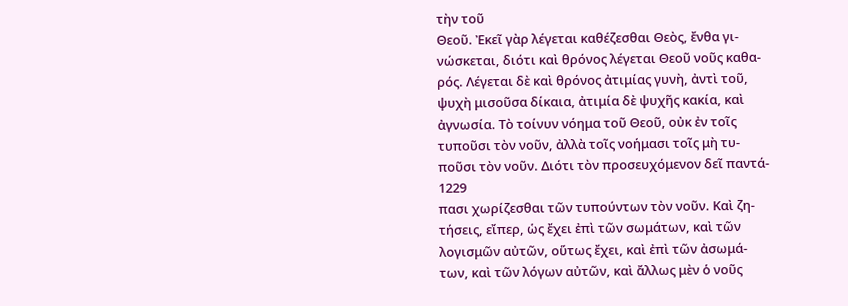τὴν τοῦ
Θεοῦ. Ἐκεῖ γὰρ λέγεται καθέζεσθαι Θεὸς, ἔνθα γι-
νώσκεται, διότι καὶ θρόνος λέγεται Θεοῦ νοῦς καθα-
ρός. Λέγεται δὲ καὶ θρόνος ἀτιμίας γυνὴ, ἀντὶ τοῦ,
ψυχὴ μισοῦσα δίκαια, ἀτιμία δὲ ψυχῆς κακία, καὶ
ἀγνωσία. Τὸ τοίνυν νόημα τοῦ Θεοῦ, οὐκ ἐν τοῖς
τυποῦσι τὸν νοῦν, ἀλλὰ τοῖς νοήμασι τοῖς μὴ τυ-
ποῦσι τὸν νοῦν. Διότι τὸν προσευχόμενον δεῖ παντά-
1229
πασι χωρίζεσθαι τῶν τυπούντων τὸν νοῦν. Καὶ ζη-
τήσεις, εἴπερ, ὡς ἔχει ἐπὶ τῶν σωμάτων, καὶ τῶν
λογισμῶν αὐτῶν, οὕτως ἔχει, καὶ ἐπὶ τῶν ἀσωμά-
των, καὶ τῶν λόγων αὐτῶν, καὶ ἄλλως μὲν ὁ νοῦς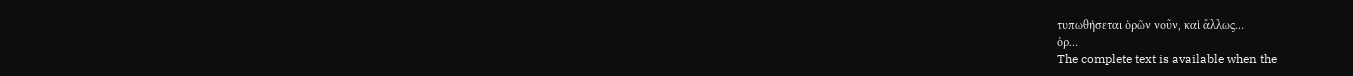τυπωθήσεται ὁρῶν νοῦν, καὶ ἄλλως…
ὁρ…
The complete text is available when the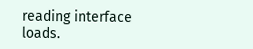reading interface loads.